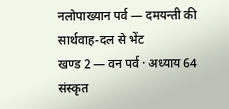नलोपाख्यान पर्व — दमयन्ती की सार्थवाह-दल से भेंट
खण्ड 2 — वन पर्व · अध्याय 64
संस्कृत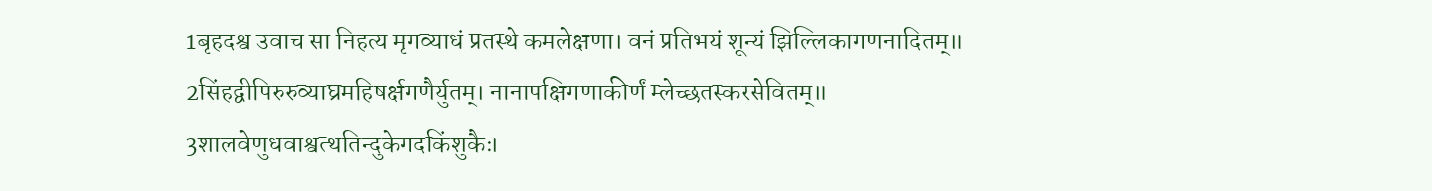1बृहदश्व उवाच सा निहत्य मृगव्याधं प्रतस्थे कमलेक्षणा। वनं प्रतिभयं शून्यं झिल्लिकागणनादितम्॥
2सिंहद्वीपिरुरुव्याघ्रमहिषर्क्षगणैर्युतम्। नानापक्षिगणाकीर्णं म्लेच्छतस्करसेवितम्॥
3शालवेणुधवाश्वत्थतिन्दुकेगदकिंशुकैः।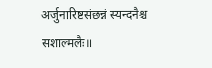अर्जुनारिष्टसंछन्नं स्यन्दनैश्च सशाल्मलैः॥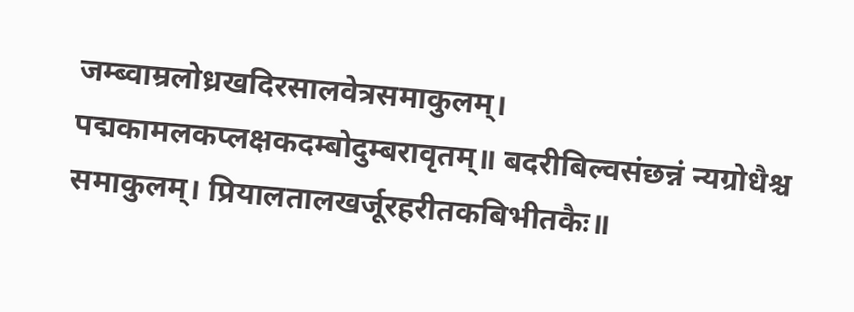जम्ब्वाम्रलोध्रखदिरसालवेत्रसमाकुलम्। पद्मकामलकप्लक्षकदम्बोदुम्बरावृतम्॥ बदरीबिल्वसंछन्नं न्यग्रोधैश्च समाकुलम्। प्रियालतालखर्जूरहरीतकबिभीतकैः॥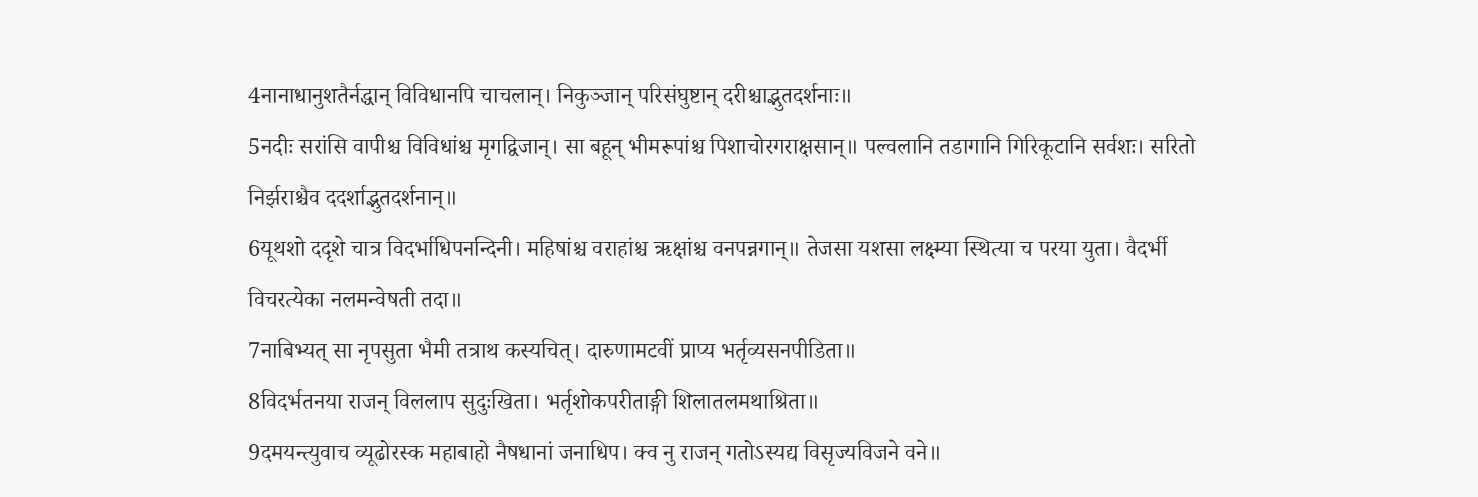4नानाधानुशतैर्नद्धान् विविधानपि चाचलान्। निकुञ्जान् परिसंघुष्टान् दरीश्चाद्भुतदर्शनाः॥
5नदीः सरांसि वापीश्च विविधांश्च मृगद्विजान्। सा बहून् भीमरूपांश्च पिशाचोरगराक्षसान्॥ पल्वलानि तडागानि गिरिकूटानि सर्वशः। सरितो निर्झराश्चैव ददर्शाद्भुतदर्शनान्॥
6यूथशो ददृशे चात्र विदर्भाधिपनन्दिनी। महिषांश्च वराहांश्च ऋक्षांश्च वनपन्नगान्॥ तेजसा यशसा लक्ष्म्या स्थित्या च परया युता। वैदर्भी विचरत्येका नलमन्वेषती तदा॥
7नाबिभ्यत् सा नृपसुता भैमी तत्राथ कस्यचित्। दारुणामटवीं प्राप्य भर्तृव्यसनपीडिता॥
8विदर्भतनया राजन् विललाप सुदुःखिता। भर्तृशोकपरीताङ्गी शिलातलमथाश्रिता॥
9दमयन्त्युवाच व्यूढोरस्क महाबाहो नैषधानां जनाधिप। क्व नु राजन् गतोऽस्यद्य विसृज्यविजने वने॥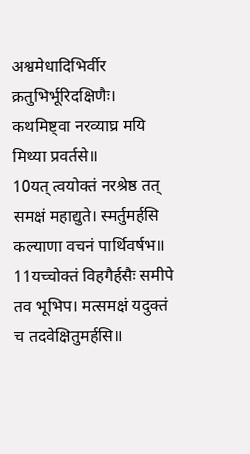अश्वमेधादिभिर्वीर क्रतुभिर्भूरिदक्षिणैः। कथमिष्ट्वा नरव्याघ्र मयि मिथ्या प्रवर्तसे॥
10यत् त्वयोक्तं नरश्रेष्ठ तत् समक्षं महाद्युते। स्मर्तुमर्हसि कल्याणा वचनं पार्थिवर्षभ॥
11यच्चोक्तं विहगैर्हसैः समीपे तव भूभिप। मत्समक्षं यदुक्तं च तदवेक्षितुमर्हसि॥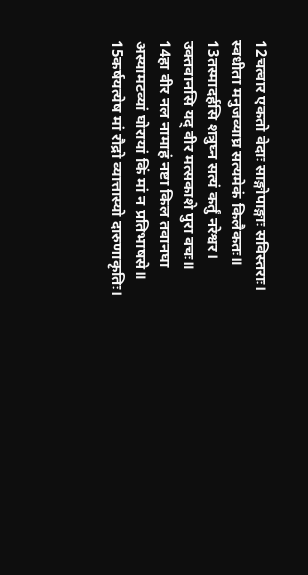12चत्वार एकतो वेदाः साङ्गोपाङ्गाः सविस्तराः। स्वधीता मनुजव्याघ्र सत्यमेकं किलैकतः॥
13तस्मादर्हसि शत्रुघ्न सत्यं कर्तुं नरेश्वर। उक्तवानसि यद् वीर मत्सकाशे पुरा वचः॥
14हा वीर नल नामाहं नष्टा किल तवानघा अस्यामटव्यां घोरायां किं मां न प्रतिभाषसे॥
15कर्षयत्येष मां रौद्रो व्यात्तास्यो दारुणाकृतिः।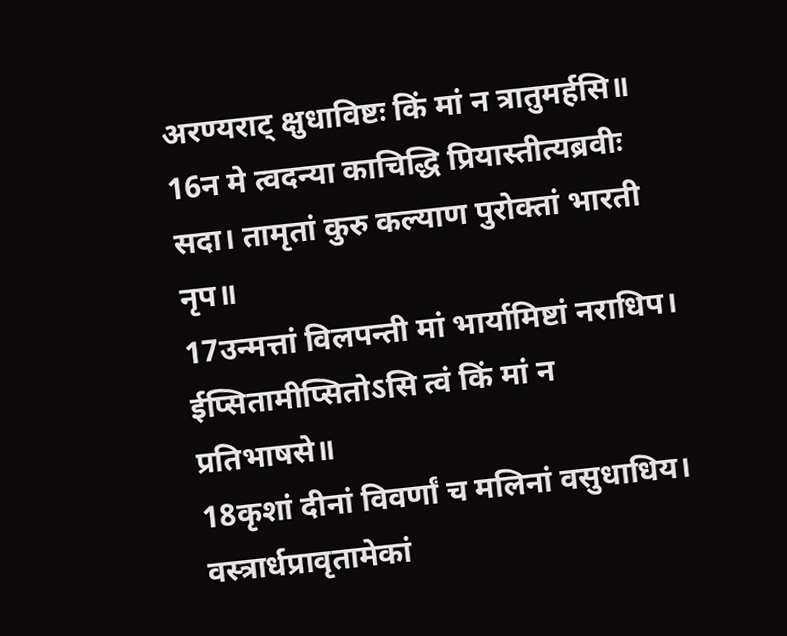अरण्यराट् क्षुधाविष्टः किं मां न त्रातुमर्हसि॥
16न मे त्वदन्या काचिद्धि प्रियास्तीत्यब्रवीः सदा। तामृतां कुरु कल्याण पुरोक्तां भारती नृप॥
17उन्मत्तां विलपन्ती मां भार्यामिष्टां नराधिप। ईप्सितामीप्सितोऽसि त्वं किं मां न प्रतिभाषसे॥
18कृशां दीनां विवर्णां च मलिनां वसुधाधिय। वस्त्रार्धप्रावृतामेकां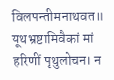विलपन्तीमनाथवत॥ यूथभ्रष्टामिवैकां मां हरिणीं पृथुलोचन। न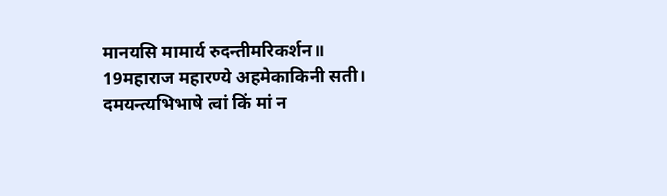मानयसि मामार्य रुदन्तीमरिकर्शन॥
19महाराज महारण्ये अहमेकाकिनी सती। दमयन्त्यभिभाषे त्वां किं मां न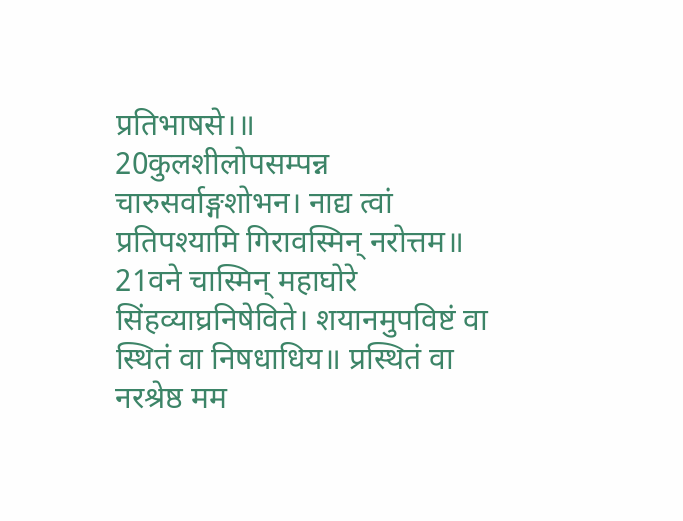प्रतिभाषसे।॥
20कुलशीलोपसम्पन्न चारुसर्वाङ्गशोभन। नाद्य त्वां प्रतिपश्यामि गिरावस्मिन् नरोत्तम॥
21वने चास्मिन् महाघोरे सिंहव्याघ्रनिषेविते। शयानमुपविष्टं वा स्थितं वा निषधाधिय॥ प्रस्थितं वा नरश्रेष्ठ मम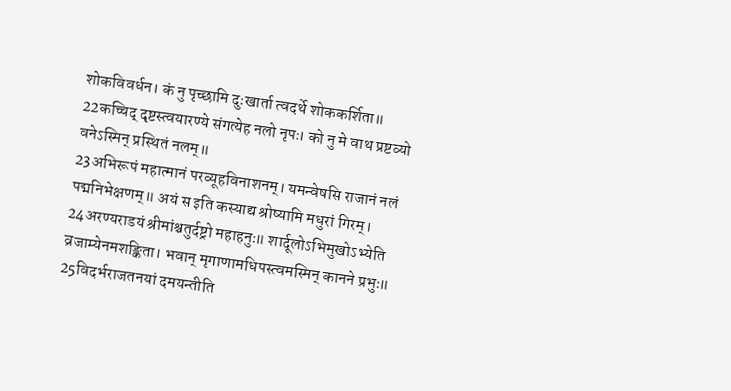शोकविवर्धन। कं नु पृच्छामि दुःखार्ता त्वदर्थे शोककर्शिता॥
22कच्चिद् दृष्टस्त्वयारण्ये संगत्येह नलो नृपः। को नु मे वाथ प्रष्टव्यो वनेऽस्मिन् प्रस्थितं नलम्॥
23अभिरूपं महात्मानं परव्यूहविनाशनम्। यमन्वेषसि राजानं नलं पद्मनिभेक्षणम्॥ अयं स इति कस्याद्य श्रोष्यामि मधुरां गिरम्।
24अरण्यराडयं श्रीमांश्चतुर्दष्ट्रो महाहनुः॥ शार्दूलोऽभिमुखोऽभ्येति व्रजाम्येनमशङ्किता। भवान् मृगाणामधिपस्त्वमस्मिन् कानने प्रभुः॥
25विदर्भराजतनयां दमयन्तीति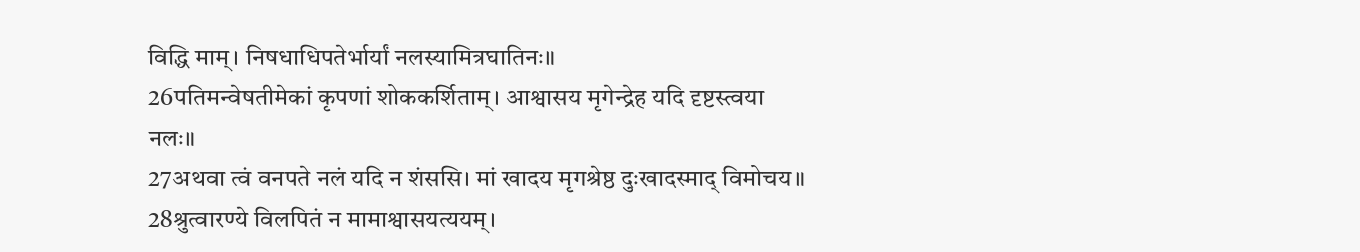विद्धि माम्। निषधाधिपतेर्भार्यां नलस्यामित्रघातिनः॥
26पतिमन्वेषतीमेकां कृपणां शोककर्शिताम्। आश्वासय मृगेन्द्रेह यदि दृष्टस्त्वया नलः॥
27अथवा त्वं वनपते नलं यदि न शंससि। मां खादय मृगश्रेष्ठ दुःखादस्माद् विमोचय॥
28श्रुत्वारण्ये विलपितं न मामाश्वासयत्ययम्।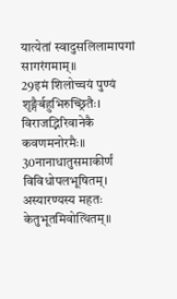यात्येतां स्वादुसलिलामापगां सागरंगमाम्॥
29इमं शिलोच्चयं पुण्यं शृङ्गैर्बहुभिरुच्छ्रितैः। विराजद्भिरिवानेकै कवणमनोरमैः॥
30नानाधातुसमाकीर्णं विविधोपलभूषितम्। अस्यारण्यस्य महतः केतुभूतमिवोत्थितम्॥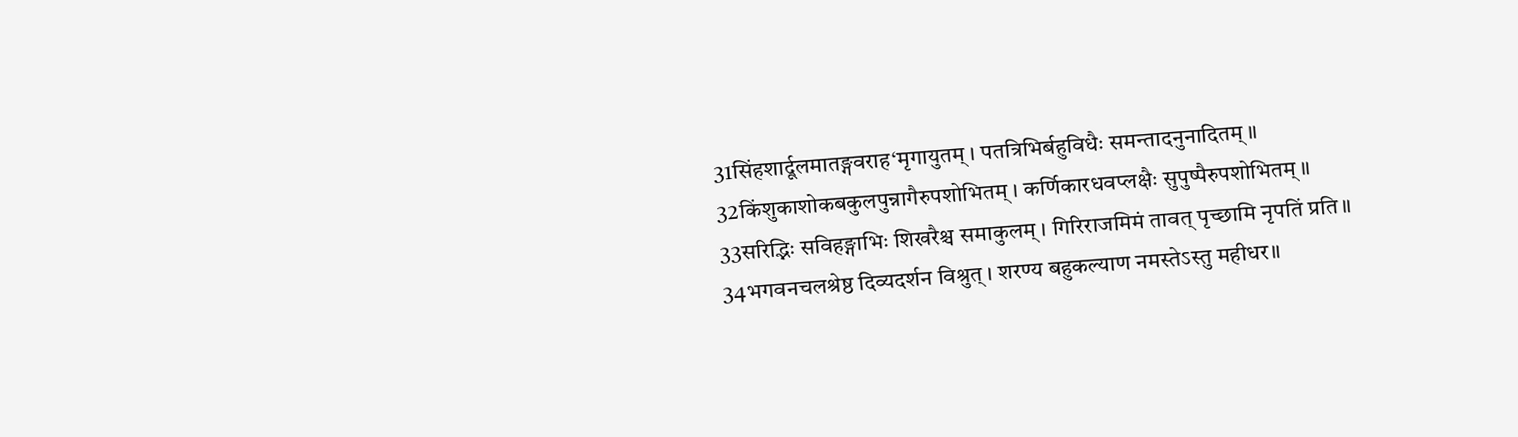31सिंहशार्दूलमातङ्गवराह‘मृगायुतम्। पतत्रिभिर्बहुविधैः समन्तादनुनादितम्॥
32किंशुकाशोकबकुलपुन्नागैरुपशोभितम्। कर्णिकारधवप्लक्षैः सुपुष्पैरुपशोभितम्॥
33सरिद्भिः सविहङ्गाभिः शिखरैश्च समाकुलम्। गिरिराजमिमं तावत् पृच्छामि नृपतिं प्रति॥
34भगवनचलश्रेष्ठ दिव्यदर्शन विश्रुत्। शरण्य बहुकल्याण नमस्तेऽस्तु महीधर॥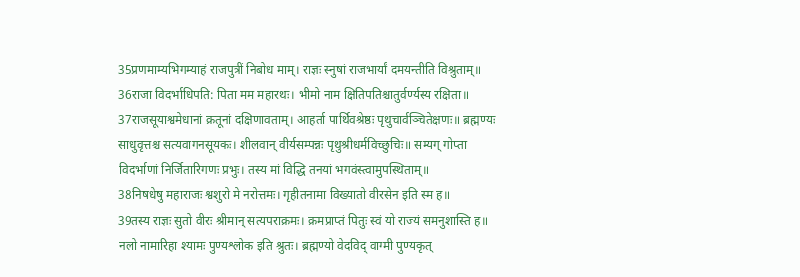35प्रणमाम्यभिगम्याहं राजपुत्रीं निबोध माम्। राज्ञः स्नुषां राजभार्यां दमयन्तीति विश्रुताम्॥
36राजा विदर्भाधिपति: पिता मम महारथः। भीमो नाम क्षितिपतिश्चातुर्वर्ण्यस्य रक्षिता॥
37राजसूयाश्वमेधानां क्रतूनां दक्षिणावताम्। आहर्ता पार्थिवश्रेष्ठः पृथुचार्वञ्चितेक्षणः॥ ब्रह्मण्यः साधुवृत्तश्च सत्यवागनसूयकः। शीलवान् वीर्यसम्पन्नः पृथुश्रीधर्मविच्छुचिः॥ सम्यग् गोप्ता विदर्भाणां निर्जितारिगणः प्रभुः। तस्य मां विद्धि तनयां भगवंस्त्वामुपस्थिताम्॥
38निषधेषु महाराजः श्वशुरो मे नरोत्तमः। गृहीतनामा विख्यातो वीरसेन इति स्म ह॥
39तस्य राज्ञः सुतो वीरः श्रीमान् सत्यपराक्रमः। क्रमप्राप्तं पितुः स्वं यो राज्यं समनुशास्ति ह॥ नलो नामारिहा श्यामः पुण्यश्लोक इति श्रुतः। ब्रह्मण्यो वेदविद् वाग्मी पुण्यकृत्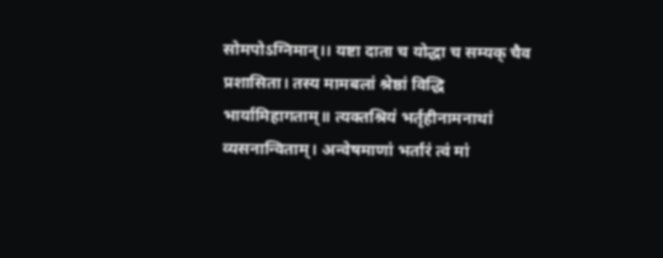सोमपोऽग्निमान्।। यष्टा दाता च योद्धा च सम्यक् चैव प्रशासिता। तस्य मामबलां श्रेष्ठां विद्धि भार्यामिहागताम्॥ त्यक्तश्रियं भर्तृहीनामनाथां व्यसनान्विताम्। अन्वेषमाणां भर्तारं त्वं मां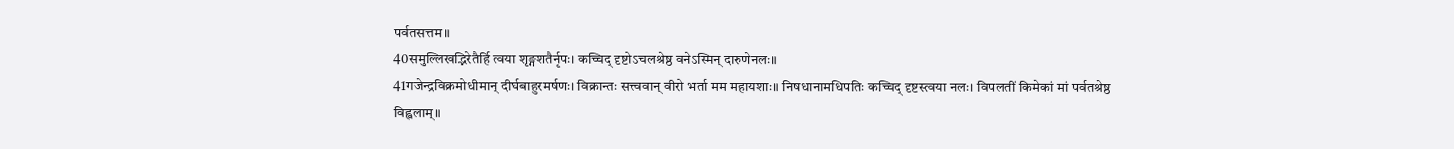पर्वतसत्तम॥
40समुल्लिखद्भिरेतैर्हि त्वया शृङ्गशतैर्नृपः। कच्चिद् दृष्टोऽचलश्रेष्ठ वनेऽस्मिन् दारुणेनलः॥
41गजेन्द्रविक्रमोधीमान् दीर्घबाहुरमर्षणः। विक्रान्तः सत्त्ववान् वीरो भर्ता मम महायशाः॥ निषधानामधिपतिः कच्चिद् दृष्टस्त्वया नलः। विपलतीं किमेकां मां पर्वतश्रेष्ठ विह्वलाम्॥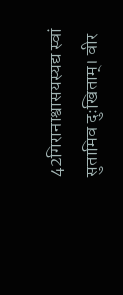42गिरानाश्वासयस्यद्य स्वां सुतामिव दुःखिताम्। वीर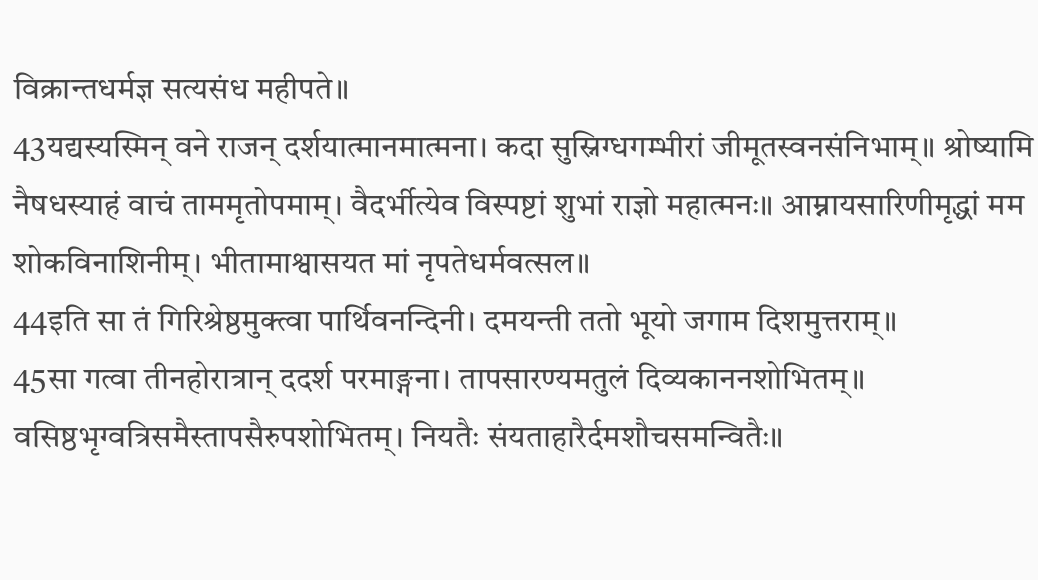विक्रान्तधर्मज्ञ सत्यसंध महीपते॥
43यद्यस्यस्मिन् वने राजन् दर्शयात्मानमात्मना। कदा सुस्निग्धगम्भीरां जीमूतस्वनसंनिभाम्॥ श्रोष्यामि नैषधस्याहं वाचं ताममृतोपमाम्। वैदर्भीत्येव विस्पष्टां शुभां राज्ञो महात्मनः॥ आम्नायसारिणीमृद्धां मम शोकविनाशिनीम्। भीतामाश्वासयत मां नृपतेधर्मवत्सल॥
44इति सा तं गिरिश्रेष्ठमुक्त्वा पार्थिवनन्दिनी। दमयन्ती ततो भूयो जगाम दिशमुत्तराम्॥
45सा गत्वा तीनहोरात्रान् ददर्श परमाङ्गना। तापसारण्यमतुलं दिव्यकाननशोभितम्॥ वसिष्ठभृग्वत्रिसमैस्तापसैरुपशोभितम्। नियतैः संयताहारैर्दमशौचसमन्वितैः॥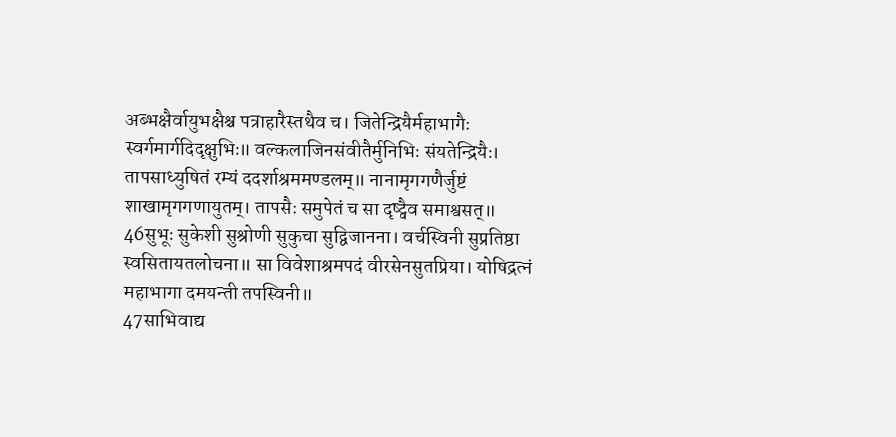अब्भक्षैर्वायुभक्षैश्च पत्राहारैस्तथैव च। जितेन्द्रियैर्महाभागैः स्वर्गमार्गदिदृक्षुभिः॥ वल्कलाजिनसंवीतैर्मुनिभिः संयतेन्द्रियैः। तापसाध्युषितं रम्यं ददर्शाश्रममण्डलम्॥ नानामृगगणैर्जुष्टं शाखामृगगणायुतम्। तापसैः समुपेतं च सा दृष्ट्वैव समाश्वसत्॥
46सुभूः सुकेशी सुश्रोणी सुकुचा सुद्विजानना। वर्चस्विनी सुप्रतिष्ठा स्वसितायतलोचना॥ सा विवेशाश्रमपदं वीरसेनसुतप्रिया। योषिद्रत्नं महाभागा दमयन्ती तपस्विनी॥
47साभिवाद्य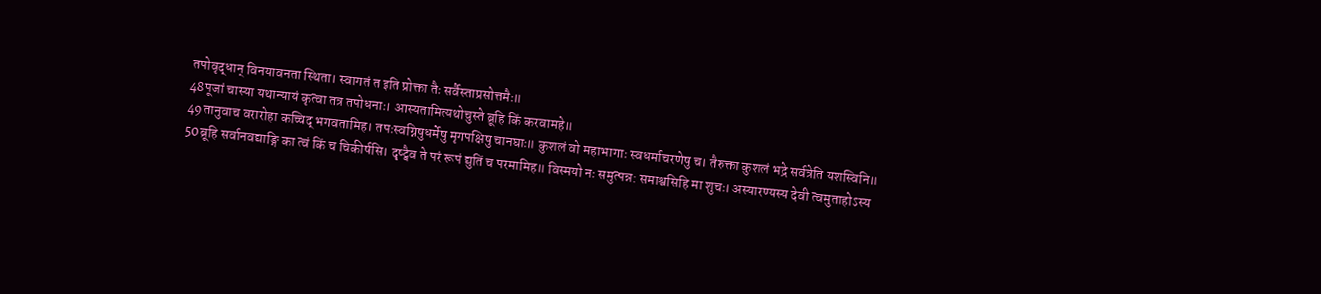तपोवृद्धान् विनयावनता स्थिता। स्वागतं त इति प्रोक्ता तैः सर्वैस्ताप्रसोत्तमैः॥
48पूजां चास्या यथान्यायं कृत्वा तत्र तपोधनाः। आस्यतामित्यथोचुस्ते ब्रूहि किं करवामहे॥
49तानुवाच वरारोहा कच्चिद् भगवतामिह। तपःस्वग्निषुधर्मेषु मृगपक्षिषु चानघाः॥ कुशलं वो महाभागाः स्वधर्माचरणेषु च। तैरुक्ता कुशलं भद्रे सर्वत्रेति यशस्विनि॥
50ब्रूहि सर्वानवद्याङ्गि का त्वं किं च चिकीर्षसि। दृष्ट्वैव ते परं रूपं द्युतिं च परमामिह॥ विस्मयो नः समुत्पन्न: समाश्वसिहि मा शुचः। अस्यारण्यस्य देवी त्वमुताहोऽस्य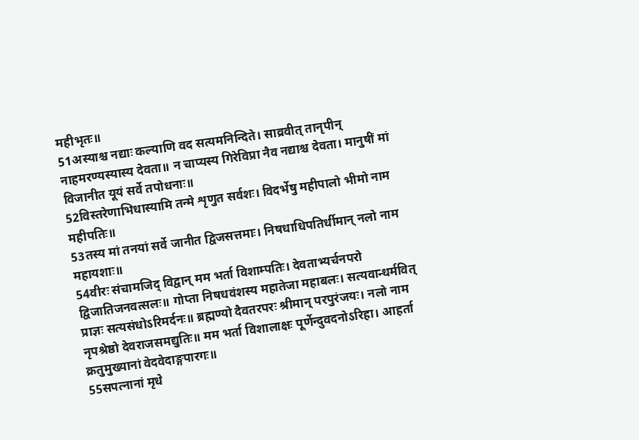महीभृतः॥
51अस्याश्च नद्याः कल्याणि वद सत्यमनिन्दिते। साव्रवीत् तानृपीन् नाहमरण्यस्यास्य देवता॥ न चाप्यस्य गिरेविप्रा नैव नद्याश्च देवता। मानुषीं मां विजानीत यूयं सर्वे तपोधनाः॥
52विस्तरेणाभिधास्यामि तन्मे शृणुत सर्वशः। विदर्भेषु महीपालो भीमो नाम महीपतिः॥
53तस्य मां तनयां सर्वे जानीत द्विजसत्तमाः। निषधाधिपतिर्धीमान् नलो नाम महायशाः॥
54वीरः संचामजिद् विद्वान् मम भर्ता विशाम्पतिः। देवताभ्यर्चनपरो द्विजातिजनवत्सलः॥ गोप्ता निषधवंशस्य महातेजा महाबलः। सत्यवान्धर्मवित् प्राज्ञः सत्यसंधोऽरिमर्दनः॥ ब्रह्मण्यो दैवतरपरः श्रीमान् परपुरंजयः। नलो नाम नृपश्रेष्ठो देवराजसमद्युतिः॥ मम भर्ता विशालाक्षः पूर्णेन्दुवदनोऽरिहा। आहर्ता क्रतुमुख्यानां वेदवेदाङ्गपारगः॥
55सपत्नानां मृधे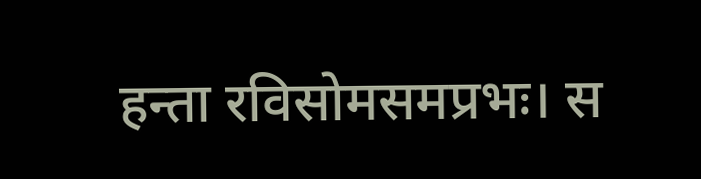हन्ता रविसोमसमप्रभः। स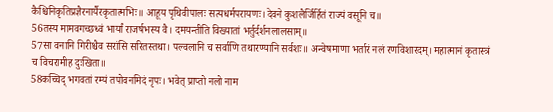कैश्चिनिकृतिप्रज्ञैरनार्यैरकृतात्मभिः॥ आहूय पृथिवीपालः सत्यधर्मपरायणः। देवने कुशलैर्जिर्हितं राज्यं वसूनि च॥
56तस्य मामवगच्छध्वं भार्यां राजर्षभस्य वै। दमयन्तीति विख्यातां भर्तुर्दर्शनलालसाम्॥
57सा वनानि गिरीश्चैव सरांसि सरितस्तथा। पल्वलानि च सर्वाणि तथारण्यानि सर्वशः॥ अन्वेषमाणा भर्तारं नलं रणविशारदम्। महात्मानं कृतास्त्रं च विचरामीह दुःखिता॥
58कच्चिद् भगवतां रम्यं तपोवनमिदं नृपः। भवेत् प्राप्तो नलो नाम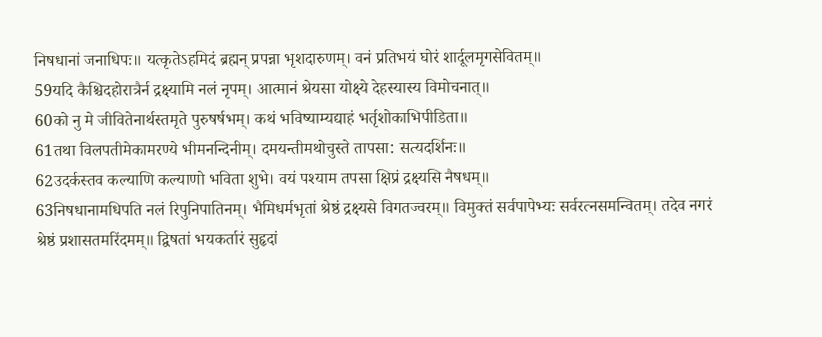निषधानां जनाधिपः॥ यत्कृतेऽहमिदं ब्रह्मन् प्रपन्ना भृशदारुणम्। वनं प्रतिभयं घोरं शार्दूलमृगसेवितम्॥
59यदि कैश्चिदहोरात्रैर्न द्रक्ष्यामि नलं नृपम्। आत्मानं श्रेयसा योक्ष्ये देहस्यास्य विमोचनात्॥
60को नु मे जीवितेनार्थस्तमृते पुरुषर्षभम्। कथं भविष्याम्यद्याहं भर्तृशोकाभिपीडिता॥
61तथा विलपतीमेकामरण्ये भीमनन्दिनीम्। दमयन्तीमथोचुस्ते तापसा: सत्यदर्शिनः॥
62उदर्कस्तव कल्याणि कल्याणो भविता शुभे। वयं पश्याम तपसा क्षिप्रं द्रक्ष्यसि नैषधम्॥
63निषधानामधिपति नलं रिपुनिपातिनम्। भैमिधर्मभृतां श्रेष्ठं द्रक्ष्यसे विगतज्वरम्॥ विमुक्तं सर्वपापेभ्यः सर्वरत्नसमन्वितम्। तदेव नगरं श्रेष्ठं प्रशासतमरिंदमम्॥ द्विषतां भयकर्तारं सुहृदां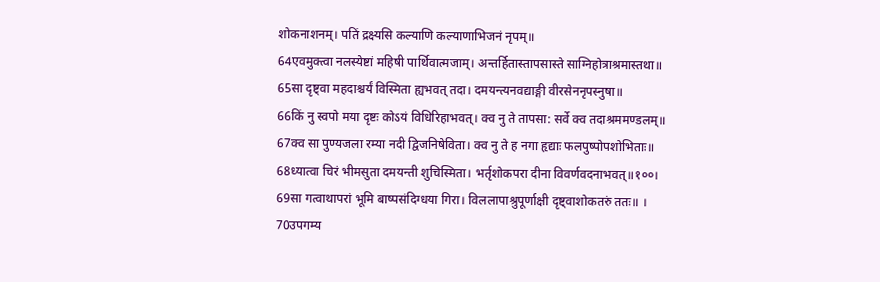शोकनाशनम्। पतिं द्रक्ष्यसि कल्याणि कल्याणाभिजनं नृपम्॥
64एवमुक्त्वा नलस्येष्टां महिषी पार्थिवात्मजाम्। अन्तर्हितास्तापसास्ते साग्निहोत्राश्रमास्तथा॥
65सा दृष्ट्वा महदाश्चर्यं विस्मिता ह्यभवत् तदा। दमयन्त्यनवद्याङ्गी वीरसेननृपस्नुषा॥
66किं नु स्वपो मया दृष्टः कोऽयं विधिरिहाभवत्। क्व नु ते तापसा: सर्वे क्व तदाश्रममण्डलम्॥
67क्व सा पुण्यजला रम्या नदी द्विजनिषेविता। क्व नु ते ह नगा हृद्याः फलपुष्पोपशोभिताः॥
68ध्यात्वा चिरं भीमसुता दमयन्ती शुचिस्मिता। भर्तृशोकपरा दीना विवर्णवदनाभवत्॥१००।
69सा गत्वाथापरां भूमि बाष्पसंदिग्धया गिरा। विललापाश्रुपूर्णाक्षी दृष्ट्वाशोकतरुं ततः॥ ।
70उपगम्य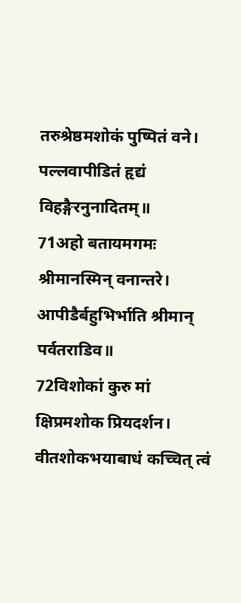तरुश्रेष्ठमशोकं पुष्पितं वने। पल्लवापीडितं हृद्यं विहङ्गैरनुनादितम्॥
71अहो बतायमगमः श्रीमानस्मिन् वनान्तरे। आपीडैर्बहुभिर्भाति श्रीमान् पर्वतराडिव॥
72विशोकां कुरु मां क्षिप्रमशोक प्रियदर्शन। वीतशोकभयाबाधं कच्चित् त्वं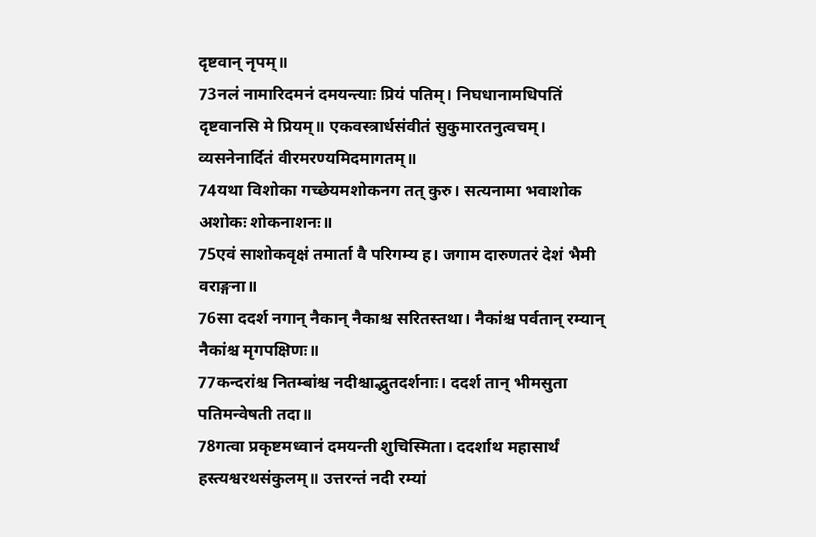दृष्टवान् नृपम्॥
73नलं नामारिदमनं दमयन्त्याः प्रियं पतिम्। निघधानामधिपतिं दृष्टवानसि मे प्रियम्॥ एकवस्त्रार्धसंवीतं सुकुमारतनुत्वचम्। व्यसनेनार्दितं वीरमरण्यमिदमागतम्॥
74यथा विशोका गच्छेयमशोकनग तत् कुरु। सत्यनामा भवाशोक अशोकः शोकनाशनः॥
75एवं साशोकवृक्षं तमार्ता वै परिगम्य ह। जगाम दारुणतरं देशं भैमी वराङ्गना॥
76सा ददर्श नगान् नैकान् नैकाश्च सरितस्तथा। नैकांश्च पर्वतान् रम्यान् नैकांश्च मृगपक्षिणः॥
77कन्दरांश्च नितम्बांश्च नदीश्चाद्भुतदर्शनाः। ददर्श तान् भीमसुता पतिमन्वेषती तदा॥
78गत्वा प्रकृष्टमध्वानं दमयन्ती शुचिस्मिता। ददर्शाथ महासार्थं हस्त्यश्वरथसंकुलम्॥ उत्तरन्तं नदी रम्यां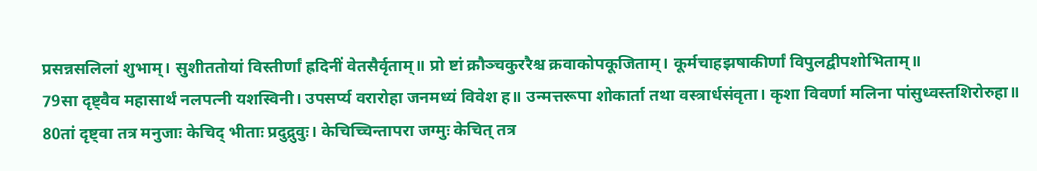प्रसन्नसलिलां शुभाम्। सुशीततोयां विस्तीर्णां ह्रदिनीं वेतसैर्वृताम्॥ प्रो ष्टां क्रौञ्चकुररैश्च क्रवाकोपकूजिताम्। कूर्मचाहझषाकीर्णां विपुलद्वीपशोभिताम्॥
79सा दृष्ट्वैव महासार्थं नलपत्नी यशस्विनी। उपसर्प्य वरारोहा जनमध्यं विवेश ह॥ उन्मत्तरूपा शोकार्ता तथा वस्त्रार्धसंवृता। कृशा विवर्णा मलिना पांसुध्वस्तशिरोरुहा॥
80तां दृष्ट्वा तत्र मनुजाः केचिद् भीताः प्रदुद्रुवुः। केचिच्चिन्तापरा जग्मुः केचित् तत्र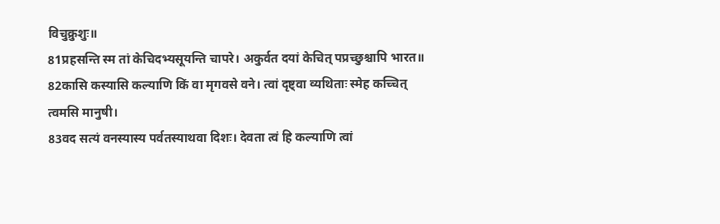विचुक्रुशुः॥
81प्रहसन्ति स्म तां केचिदभ्यसूयन्ति चापरे। अकुर्वत दयां केचित् पप्रच्छुश्चापि भारत॥
82कासि कस्यासि कल्याणि किं वा मृगवसे वने। त्वां दृष्ट्वा व्यथिताः स्मेह कच्चित् त्वमसि मानुषी।
83वद सत्यं वनस्यास्य पर्वतस्याथवा दिशः। देवता त्वं हि कल्याणि त्वां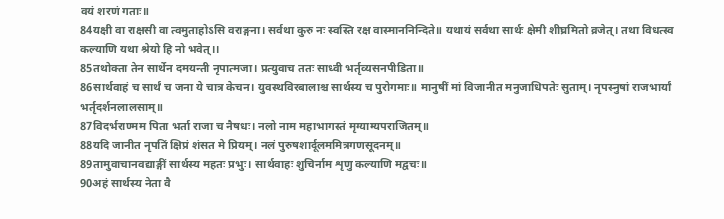वयं शरणं गताः॥
84यक्षी वा राक्षसी वा त्वमुताहोऽसि वराङ्गना। सर्वथा कुरु नः स्वस्ति रक्ष वास्माननिन्दिते॥ यथायं सर्वथा सार्थः क्षेमी शीघ्रमितो व्रजेत्। तथा विधत्स्व कल्याणि यथा श्रेयो हि नो भवेत्।।
85तथोक्ता तेन सार्थेन दमयन्ती नृपात्मजा। प्रत्युवाच ततः साध्वी भर्तृव्यसनपीडिता॥
86सार्थवाहं च सार्थं च जना ये चात्र केचन। युवस्थविरबालाश्च सार्थस्य च पुरोगमाः॥ मानुषीं मां विजानीत मनुजाधिपतेः सुताम्। नृपस्नुषां राजभार्यां भर्तृदर्शनलालसाम्॥
87विदर्भराण्मम पिता भर्ता राजा च नैषधः। नलो नाम महाभागस्तं मृग्याम्यपराजितम्॥
88यदि जानीत नृपतिं क्षिप्रं शंसत मे प्रियम्। नलं पुरुषशार्दूलममित्रगणसूदनम्॥
89तामुवाचानवद्याङ्गीं सार्थस्य महतः प्रभुः। सार्थवाहः शुचिर्नाम शृणु कल्याणि मद्वचः॥
90अहं सार्थस्य नेता वै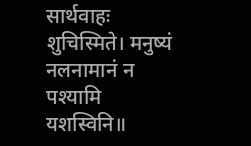सार्थवाहः शुचिस्मिते। मनुष्यं नलनामानं न पश्यामि यशस्विनि॥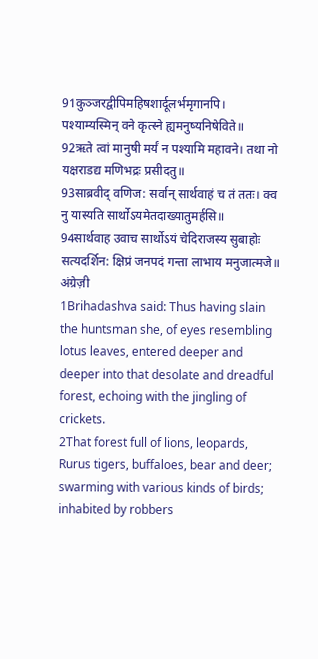91कुञ्जरद्वीपिमहिषशार्दूलर्भमृगानपि। पश्याम्यस्मिन् वने कृत्स्ने ह्यमनुष्यनिषेविते॥
92ऋते त्वां मानुषी मर्यं न पश्यामि महावने। तथा नो यक्षराडद्य मणिभद्रः प्रसीदतु॥
93साब्रवीद् वणिज: सर्वान् सार्थवाहं च तं ततः। क्व नु यास्यति सार्थोऽयमेतदाख्यातुमर्हसि॥
94सार्थवाह उवाच सार्थोऽयं चेदिराजस्य सुबाहोः सत्यदर्शिन: क्षिप्रं जनपदं गन्ता लाभाय मनुजात्मजे॥
अंग्रेज़ी
1Brihadashva said: Thus having slain the huntsman she, of eyes resembling lotus leaves, entered deeper and deeper into that desolate and dreadful forest, echoing with the jingling of crickets.
2That forest full of lions, leopards, Rurus tigers, buffaloes, bear and deer; swarming with various kinds of birds; inhabited by robbers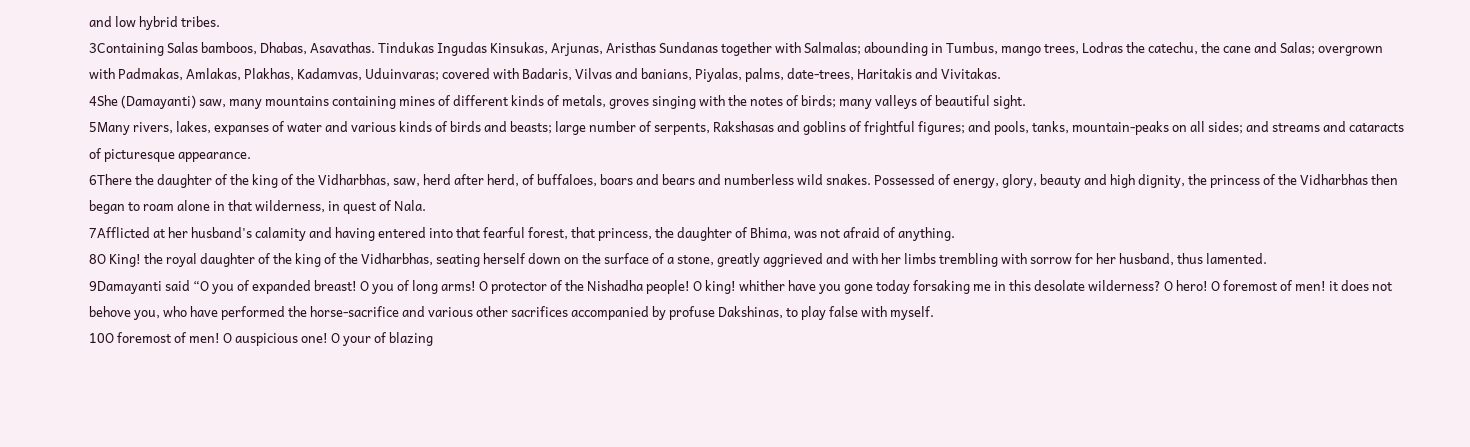and low hybrid tribes.
3Containing Salas bamboos, Dhabas, Asavathas. Tindukas Ingudas Kinsukas, Arjunas, Aristhas Sundanas together with Salmalas; abounding in Tumbus, mango trees, Lodras the catechu, the cane and Salas; overgrown with Padmakas, Amlakas, Plakhas, Kadamvas, Uduinvaras; covered with Badaris, Vilvas and banians, Piyalas, palms, date-trees, Haritakis and Vivitakas.
4She (Damayanti) saw, many mountains containing mines of different kinds of metals, groves singing with the notes of birds; many valleys of beautiful sight.
5Many rivers, lakes, expanses of water and various kinds of birds and beasts; large number of serpents, Rakshasas and goblins of frightful figures; and pools, tanks, mountain-peaks on all sides; and streams and cataracts of picturesque appearance.
6There the daughter of the king of the Vidharbhas, saw, herd after herd, of buffaloes, boars and bears and numberless wild snakes. Possessed of energy, glory, beauty and high dignity, the princess of the Vidharbhas then began to roam alone in that wilderness, in quest of Nala.
7Afflicted at her husband's calamity and having entered into that fearful forest, that princess, the daughter of Bhima, was not afraid of anything.
8O King! the royal daughter of the king of the Vidharbhas, seating herself down on the surface of a stone, greatly aggrieved and with her limbs trembling with sorrow for her husband, thus lamented.
9Damayanti said “O you of expanded breast! O you of long arms! O protector of the Nishadha people! O king! whither have you gone today forsaking me in this desolate wilderness? O hero! O foremost of men! it does not behove you, who have performed the horse-sacrifice and various other sacrifices accompanied by profuse Dakshinas, to play false with myself.
10O foremost of men! O auspicious one! O your of blazing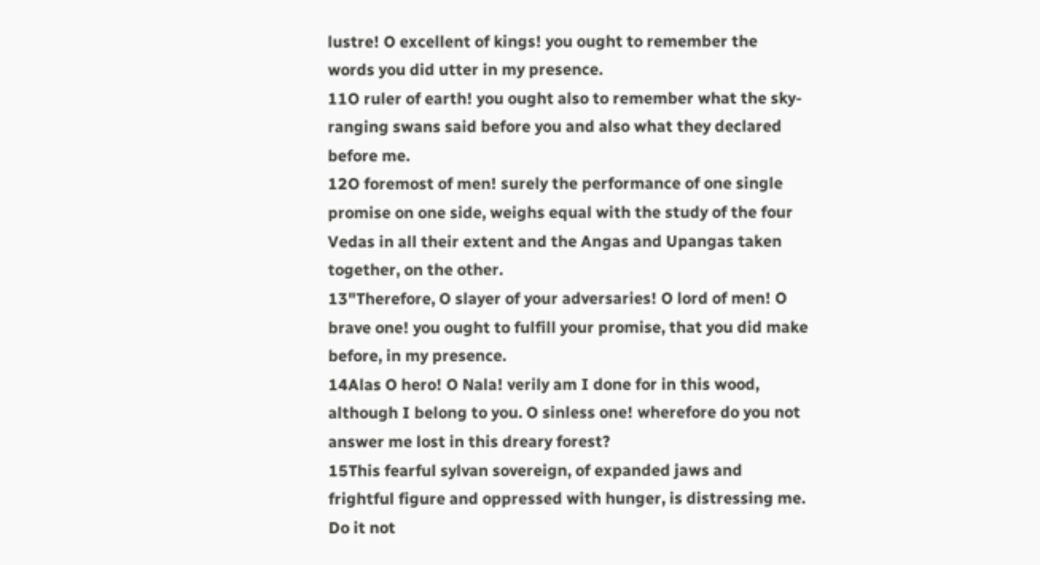lustre! O excellent of kings! you ought to remember the words you did utter in my presence.
11O ruler of earth! you ought also to remember what the sky-ranging swans said before you and also what they declared before me.
12O foremost of men! surely the performance of one single promise on one side, weighs equal with the study of the four Vedas in all their extent and the Angas and Upangas taken together, on the other.
13"Therefore, O slayer of your adversaries! O lord of men! O brave one! you ought to fulfill your promise, that you did make before, in my presence.
14Alas O hero! O Nala! verily am I done for in this wood, although I belong to you. O sinless one! wherefore do you not answer me lost in this dreary forest?
15This fearful sylvan sovereign, of expanded jaws and frightful figure and oppressed with hunger, is distressing me. Do it not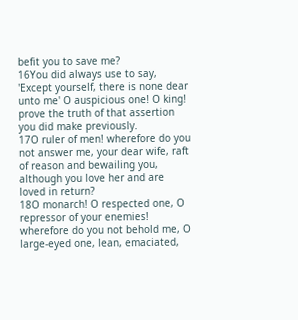befit you to save me?
16You did always use to say, 'Except yourself, there is none dear unto me' O auspicious one! O king! prove the truth of that assertion you did make previously.
17O ruler of men! wherefore do you not answer me, your dear wife, raft of reason and bewailing you, although you love her and are loved in return?
18O monarch! O respected one, O repressor of your enemies! wherefore do you not behold me, O large-eyed one, lean, emaciated,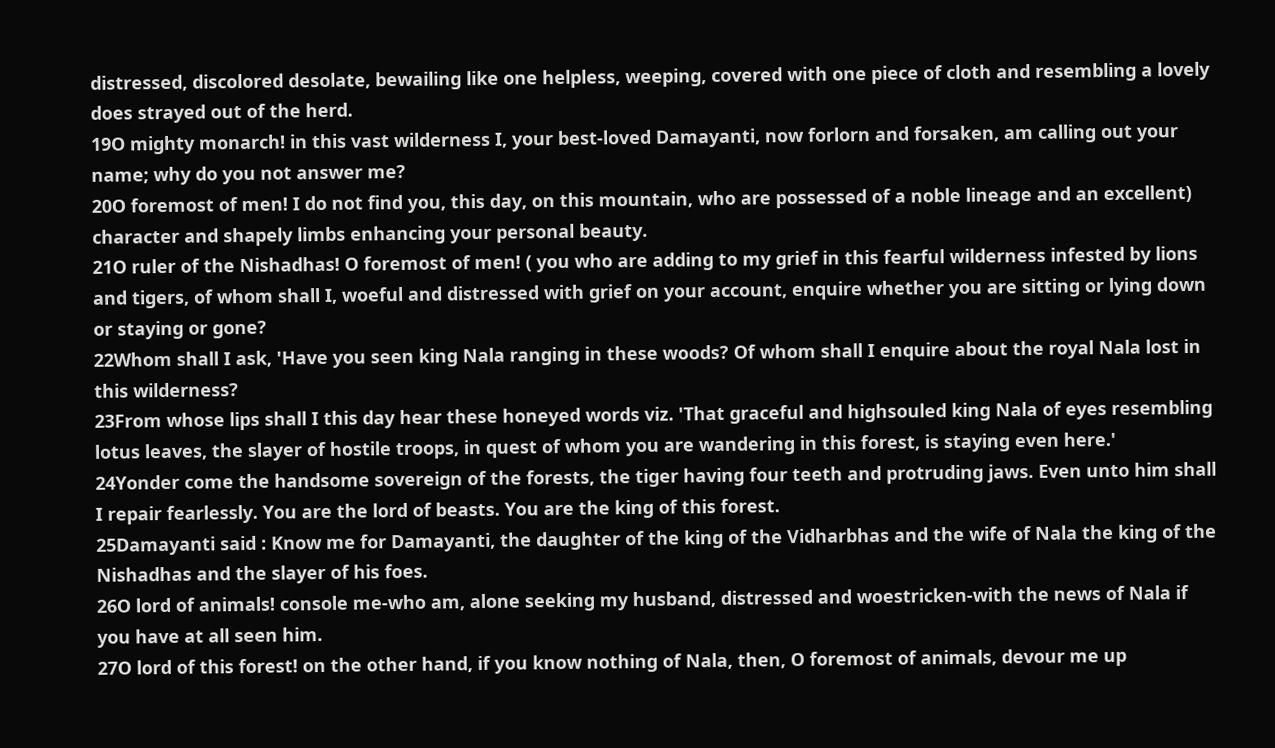distressed, discolored desolate, bewailing like one helpless, weeping, covered with one piece of cloth and resembling a lovely does strayed out of the herd.
19O mighty monarch! in this vast wilderness I, your best-loved Damayanti, now forlorn and forsaken, am calling out your name; why do you not answer me?
20O foremost of men! I do not find you, this day, on this mountain, who are possessed of a noble lineage and an excellent) character and shapely limbs enhancing your personal beauty.
21O ruler of the Nishadhas! O foremost of men! ( you who are adding to my grief in this fearful wilderness infested by lions and tigers, of whom shall I, woeful and distressed with grief on your account, enquire whether you are sitting or lying down or staying or gone?
22Whom shall I ask, 'Have you seen king Nala ranging in these woods? Of whom shall I enquire about the royal Nala lost in this wilderness?
23From whose lips shall I this day hear these honeyed words viz. 'That graceful and highsouled king Nala of eyes resembling lotus leaves, the slayer of hostile troops, in quest of whom you are wandering in this forest, is staying even here.'
24Yonder come the handsome sovereign of the forests, the tiger having four teeth and protruding jaws. Even unto him shall I repair fearlessly. You are the lord of beasts. You are the king of this forest.
25Damayanti said : Know me for Damayanti, the daughter of the king of the Vidharbhas and the wife of Nala the king of the Nishadhas and the slayer of his foes.
26O lord of animals! console me-who am, alone seeking my husband, distressed and woestricken-with the news of Nala if you have at all seen him.
27O lord of this forest! on the other hand, if you know nothing of Nala, then, O foremost of animals, devour me up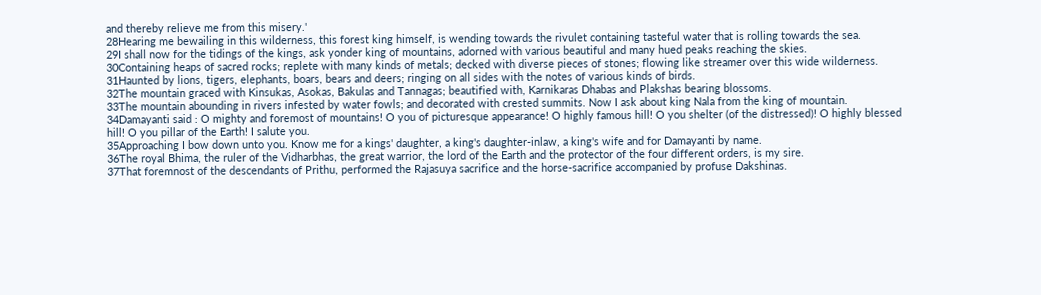and thereby relieve me from this misery.'
28Hearing me bewailing in this wilderness, this forest king himself, is wending towards the rivulet containing tasteful water that is rolling towards the sea.
29I shall now for the tidings of the kings, ask yonder king of mountains, adorned with various beautiful and many hued peaks reaching the skies.
30Containing heaps of sacred rocks; replete with many kinds of metals; decked with diverse pieces of stones; flowing like streamer over this wide wilderness.
31Haunted by lions, tigers, elephants, boars, bears and deers; ringing on all sides with the notes of various kinds of birds.
32The mountain graced with Kinsukas, Asokas, Bakulas and Tannagas; beautified with, Karnikaras Dhabas and Plakshas bearing blossoms.
33The mountain abounding in rivers infested by water fowls; and decorated with crested summits. Now I ask about king Nala from the king of mountain.
34Damayanti said : O mighty and foremost of mountains! O you of picturesque appearance! O highly famous hill! O you shelter (of the distressed)! O highly blessed hill! O you pillar of the Earth! I salute you.
35Approaching I bow down unto you. Know me for a kings' daughter, a king's daughter-inlaw, a king's wife and for Damayanti by name.
36The royal Bhima, the ruler of the Vidharbhas, the great warrior, the lord of the Earth and the protector of the four different orders, is my sire.
37That foremnost of the descendants of Prithu, performed the Rajasuya sacrifice and the horse-sacrifice accompanied by profuse Dakshinas.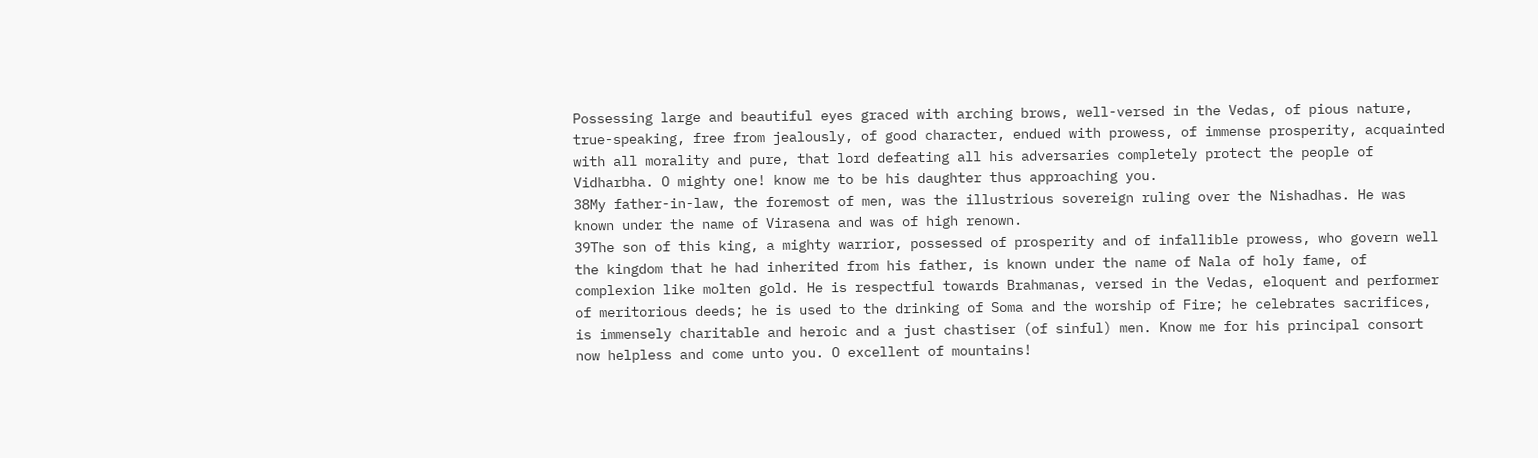Possessing large and beautiful eyes graced with arching brows, well-versed in the Vedas, of pious nature, true-speaking, free from jealously, of good character, endued with prowess, of immense prosperity, acquainted with all morality and pure, that lord defeating all his adversaries completely protect the people of Vidharbha. O mighty one! know me to be his daughter thus approaching you.
38My father-in-law, the foremost of men, was the illustrious sovereign ruling over the Nishadhas. He was known under the name of Virasena and was of high renown.
39The son of this king, a mighty warrior, possessed of prosperity and of infallible prowess, who govern well the kingdom that he had inherited from his father, is known under the name of Nala of holy fame, of complexion like molten gold. He is respectful towards Brahmanas, versed in the Vedas, eloquent and performer of meritorious deeds; he is used to the drinking of Soma and the worship of Fire; he celebrates sacrifices, is immensely charitable and heroic and a just chastiser (of sinful) men. Know me for his principal consort now helpless and come unto you. O excellent of mountains!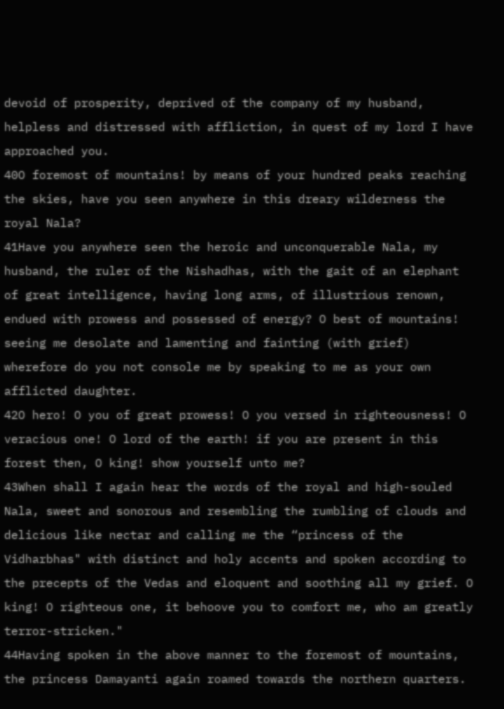devoid of prosperity, deprived of the company of my husband, helpless and distressed with affliction, in quest of my lord I have approached you.
40O foremost of mountains! by means of your hundred peaks reaching the skies, have you seen anywhere in this dreary wilderness the royal Nala?
41Have you anywhere seen the heroic and unconquerable Nala, my husband, the ruler of the Nishadhas, with the gait of an elephant of great intelligence, having long arms, of illustrious renown, endued with prowess and possessed of energy? O best of mountains! seeing me desolate and lamenting and fainting (with grief) wherefore do you not console me by speaking to me as your own afflicted daughter.
42O hero! O you of great prowess! O you versed in righteousness! O veracious one! O lord of the earth! if you are present in this forest then, O king! show yourself unto me?
43When shall I again hear the words of the royal and high-souled Nala, sweet and sonorous and resembling the rumbling of clouds and delicious like nectar and calling me the “princess of the Vidharbhas" with distinct and holy accents and spoken according to the precepts of the Vedas and eloquent and soothing all my grief. O king! O righteous one, it behoove you to comfort me, who am greatly terror-stricken."
44Having spoken in the above manner to the foremost of mountains, the princess Damayanti again roamed towards the northern quarters.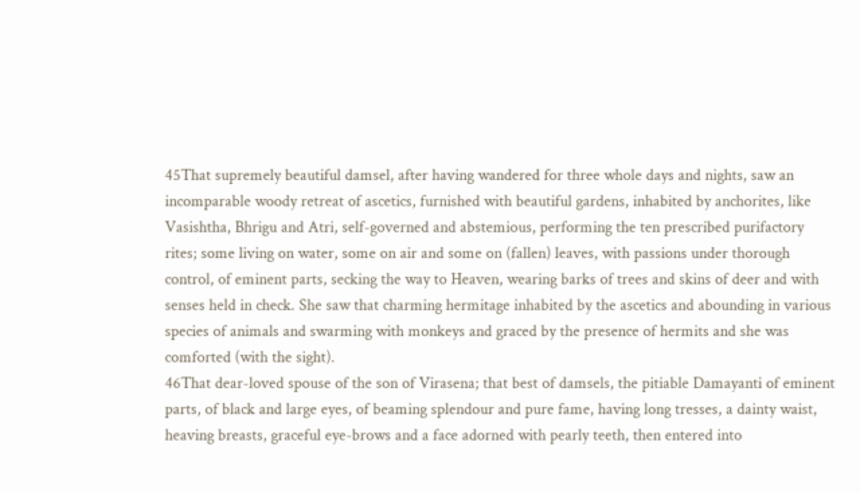45That supremely beautiful damsel, after having wandered for three whole days and nights, saw an incomparable woody retreat of ascetics, furnished with beautiful gardens, inhabited by anchorites, like Vasishtha, Bhrigu and Atri, self-governed and abstemious, performing the ten prescribed purifactory rites; some living on water, some on air and some on (fallen) leaves, with passions under thorough control, of eminent parts, secking the way to Heaven, wearing barks of trees and skins of deer and with senses held in check. She saw that charming hermitage inhabited by the ascetics and abounding in various species of animals and swarming with monkeys and graced by the presence of hermits and she was comforted (with the sight).
46That dear-loved spouse of the son of Virasena; that best of damsels, the pitiable Damayanti of eminent parts, of black and large eyes, of beaming splendour and pure fame, having long tresses, a dainty waist, heaving breasts, graceful eye-brows and a face adorned with pearly teeth, then entered into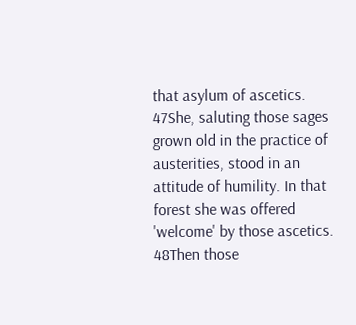that asylum of ascetics.
47She, saluting those sages grown old in the practice of austerities, stood in an attitude of humility. In that forest she was offered 'welcome' by those ascetics.
48Then those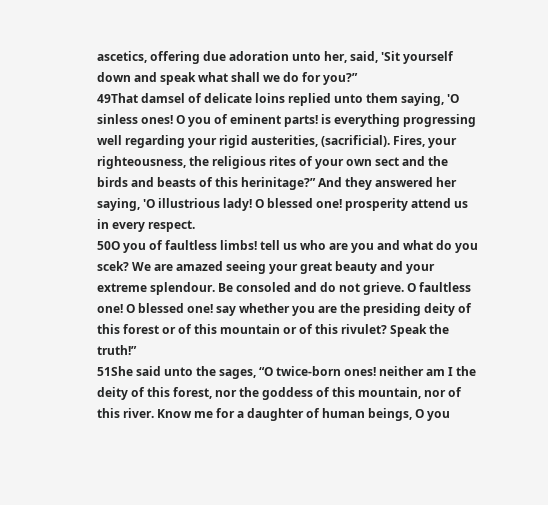ascetics, offering due adoration unto her, said, 'Sit yourself down and speak what shall we do for you?”
49That damsel of delicate loins replied unto them saying, 'O sinless ones! O you of eminent parts! is everything progressing well regarding your rigid austerities, (sacrificial). Fires, your righteousness, the religious rites of your own sect and the birds and beasts of this herinitage?” And they answered her saying, 'O illustrious lady! O blessed one! prosperity attend us in every respect.
50O you of faultless limbs! tell us who are you and what do you scek? We are amazed seeing your great beauty and your extreme splendour. Be consoled and do not grieve. O faultless one! O blessed one! say whether you are the presiding deity of this forest or of this mountain or of this rivulet? Speak the truth!”
51She said unto the sages, “O twice-born ones! neither am I the deity of this forest, nor the goddess of this mountain, nor of this river. Know me for a daughter of human beings, O you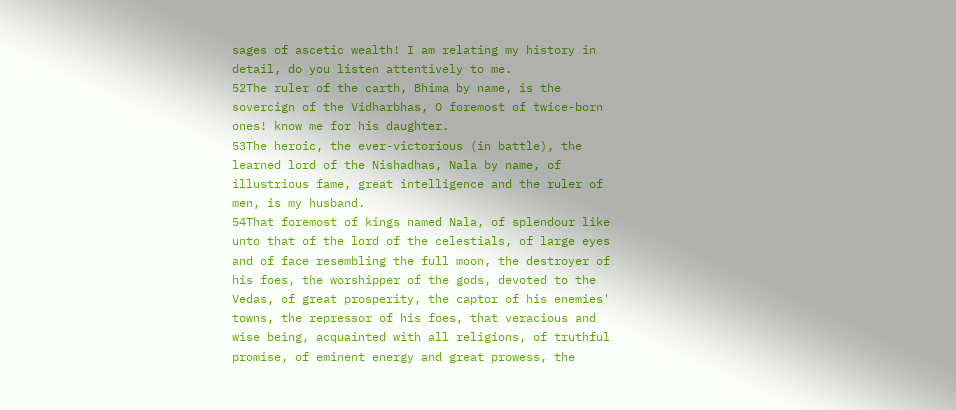sages of ascetic wealth! I am relating my history in detail, do you listen attentively to me.
52The ruler of the carth, Bhima by name, is the sovercign of the Vidharbhas, O foremost of twice-born ones! know me for his daughter.
53The heroic, the ever-victorious (in battle), the learned lord of the Nishadhas, Nala by name, of illustrious fame, great intelligence and the ruler of men, is my husband.
54That foremost of kings named Nala, of splendour like unto that of the lord of the celestials, of large eyes and of face resembling the full moon, the destroyer of his foes, the worshipper of the gods, devoted to the Vedas, of great prosperity, the captor of his enemies' towns, the repressor of his foes, that veracious and wise being, acquainted with all religions, of truthful promise, of eminent energy and great prowess, the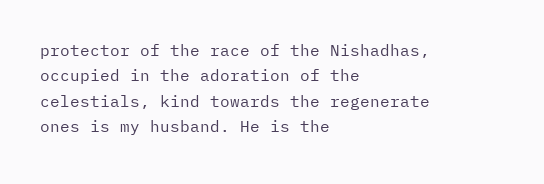protector of the race of the Nishadhas, occupied in the adoration of the celestials, kind towards the regenerate ones is my husband. He is the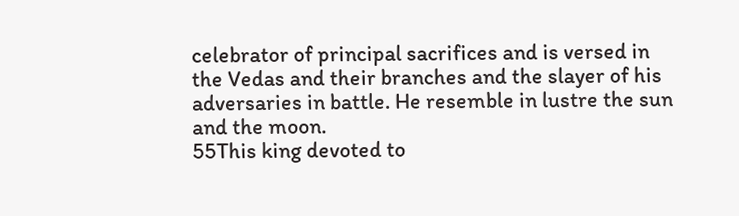celebrator of principal sacrifices and is versed in the Vedas and their branches and the slayer of his adversaries in battle. He resemble in lustre the sun and the moon.
55This king devoted to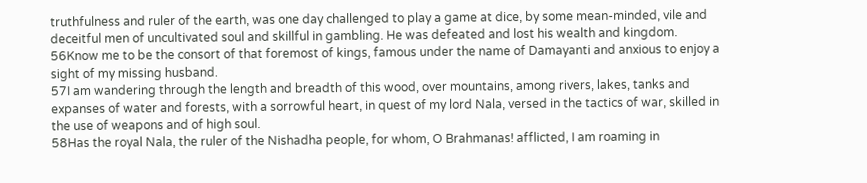truthfulness and ruler of the earth, was one day challenged to play a game at dice, by some mean-minded, vile and deceitful men of uncultivated soul and skillful in gambling. He was defeated and lost his wealth and kingdom.
56Know me to be the consort of that foremost of kings, famous under the name of Damayanti and anxious to enjoy a sight of my missing husband.
57I am wandering through the length and breadth of this wood, over mountains, among rivers, lakes, tanks and expanses of water and forests, with a sorrowful heart, in quest of my lord Nala, versed in the tactics of war, skilled in the use of weapons and of high soul.
58Has the royal Nala, the ruler of the Nishadha people, for whom, O Brahmanas! afflicted, I am roaming in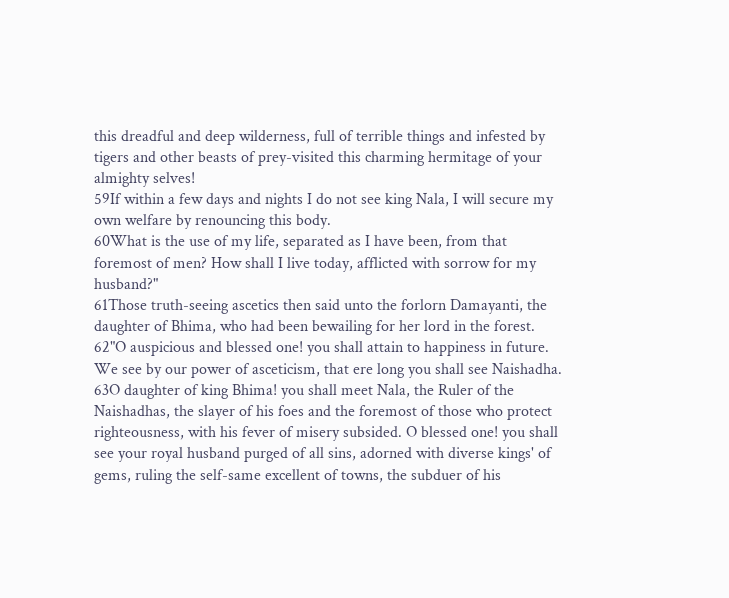this dreadful and deep wilderness, full of terrible things and infested by tigers and other beasts of prey-visited this charming hermitage of your almighty selves!
59If within a few days and nights I do not see king Nala, I will secure my own welfare by renouncing this body.
60What is the use of my life, separated as I have been, from that foremost of men? How shall I live today, afflicted with sorrow for my husband?"
61Those truth-seeing ascetics then said unto the forlorn Damayanti, the daughter of Bhima, who had been bewailing for her lord in the forest.
62"O auspicious and blessed one! you shall attain to happiness in future. We see by our power of asceticism, that ere long you shall see Naishadha.
63O daughter of king Bhima! you shall meet Nala, the Ruler of the Naishadhas, the slayer of his foes and the foremost of those who protect righteousness, with his fever of misery subsided. O blessed one! you shall see your royal husband purged of all sins, adorned with diverse kings' of gems, ruling the self-same excellent of towns, the subduer of his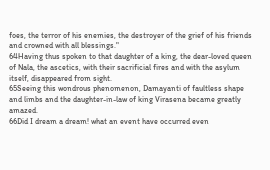foes, the terror of his enemies, the destroyer of the grief of his friends and crowned with all blessings."
64Having thus spoken to that daughter of a king, the dear-loved queen of Nala, the ascetics, with their sacrificial fires and with the asylum itself, disappeared from sight.
65Seeing this wondrous phenomenon, Damayanti of faultless shape and limbs and the daughter-in-law of king Virasena became greatly amazed.
66Did I dream a dream! what an event have occurred even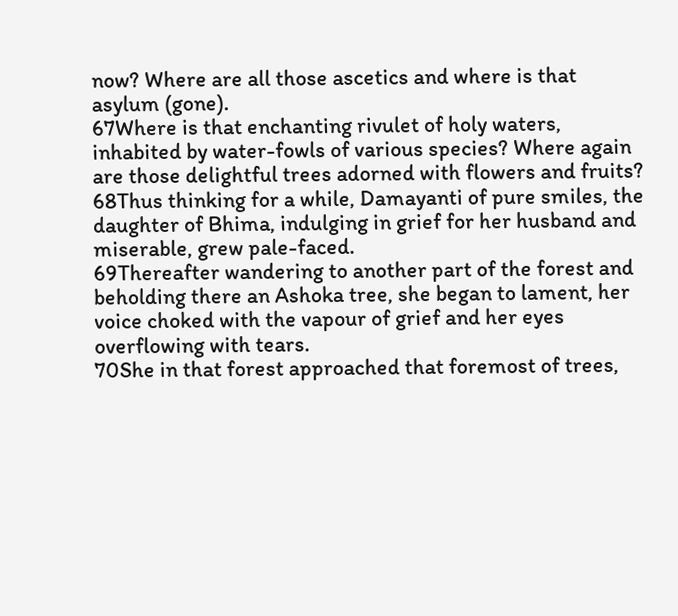now? Where are all those ascetics and where is that asylum (gone).
67Where is that enchanting rivulet of holy waters, inhabited by water-fowls of various species? Where again are those delightful trees adorned with flowers and fruits?
68Thus thinking for a while, Damayanti of pure smiles, the daughter of Bhima, indulging in grief for her husband and miserable, grew pale-faced.
69Thereafter wandering to another part of the forest and beholding there an Ashoka tree, she began to lament, her voice choked with the vapour of grief and her eyes overflowing with tears.
70She in that forest approached that foremost of trees,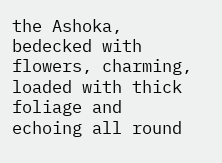the Ashoka, bedecked with flowers, charming, loaded with thick foliage and echoing all round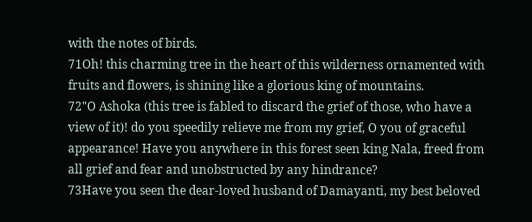with the notes of birds.
71Oh! this charming tree in the heart of this wilderness ornamented with fruits and flowers, is shining like a glorious king of mountains.
72"O Ashoka (this tree is fabled to discard the grief of those, who have a view of it)! do you speedily relieve me from my grief, O you of graceful appearance! Have you anywhere in this forest seen king Nala, freed from all grief and fear and unobstructed by any hindrance?
73Have you seen the dear-loved husband of Damayanti, my best beloved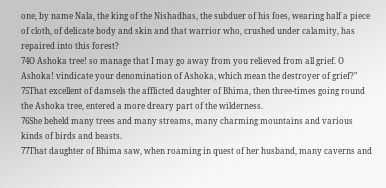one, by name Nala, the king of the Nishadhas, the subduer of his foes, wearing half a piece of cloth, of delicate body and skin and that warrior who, crushed under calamity, has repaired into this forest?
74O Ashoka tree! so manage that I may go away from you relieved from all grief. O Ashoka! vindicate your denomination of Ashoka, which mean the destroyer of grief?"
75That excellent of damsels the afflicted daughter of Bhima, then three-times going round the Ashoka tree, entered a more dreary part of the wilderness.
76She beheld many trees and many streams, many charming mountains and various kinds of birds and beasts.
77That daughter of Bhima saw, when roaming in quest of her husband, many caverns and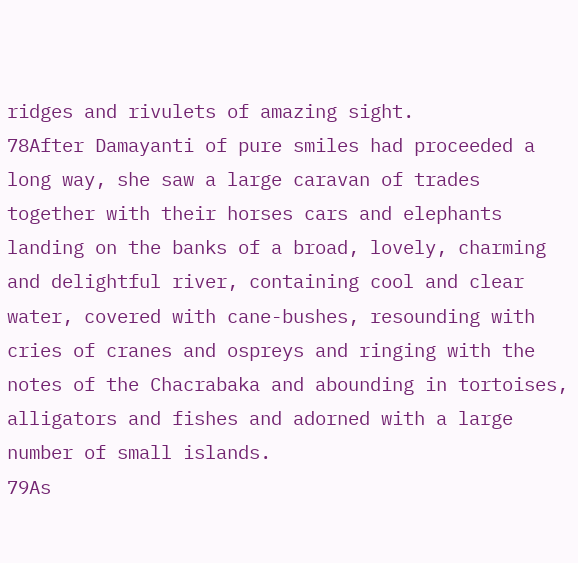ridges and rivulets of amazing sight.
78After Damayanti of pure smiles had proceeded a long way, she saw a large caravan of trades together with their horses cars and elephants landing on the banks of a broad, lovely, charming and delightful river, containing cool and clear water, covered with cane-bushes, resounding with cries of cranes and ospreys and ringing with the notes of the Chacrabaka and abounding in tortoises, alligators and fishes and adorned with a large number of small islands.
79As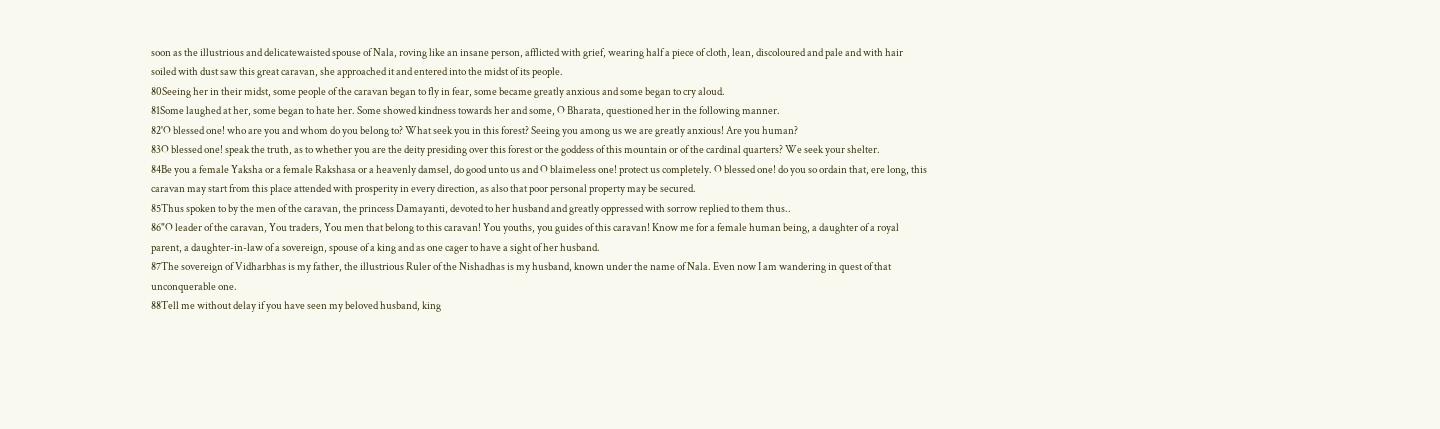soon as the illustrious and delicatewaisted spouse of Nala, roving like an insane person, afflicted with grief, wearing half a piece of cloth, lean, discoloured and pale and with hair soiled with dust saw this great caravan, she approached it and entered into the midst of its people.
80Seeing her in their midst, some people of the caravan began to fly in fear, some became greatly anxious and some began to cry aloud.
81Some laughed at her, some began to hate her. Some showed kindness towards her and some, O Bharata, questioned her in the following manner.
82'O blessed one! who are you and whom do you belong to? What seek you in this forest? Seeing you among us we are greatly anxious! Are you human?
83O blessed one! speak the truth, as to whether you are the deity presiding over this forest or the goddess of this mountain or of the cardinal quarters? We seek your shelter.
84Be you a female Yaksha or a female Rakshasa or a heavenly damsel, do good unto us and O blaimeless one! protect us completely. O blessed one! do you so ordain that, ere long, this caravan may start from this place attended with prosperity in every direction, as also that poor personal property may be secured.
85Thus spoken to by the men of the caravan, the princess Damayanti, devoted to her husband and greatly oppressed with sorrow replied to them thus..
86"O leader of the caravan, You traders, You men that belong to this caravan! You youths, you guides of this caravan! Know me for a female human being, a daughter of a royal parent, a daughter-in-law of a sovereign, spouse of a king and as one cager to have a sight of her husband.
87The sovereign of Vidharbhas is my father, the illustrious Ruler of the Nishadhas is my husband, known under the name of Nala. Even now I am wandering in quest of that unconquerable one.
88Tell me without delay if you have seen my beloved husband, king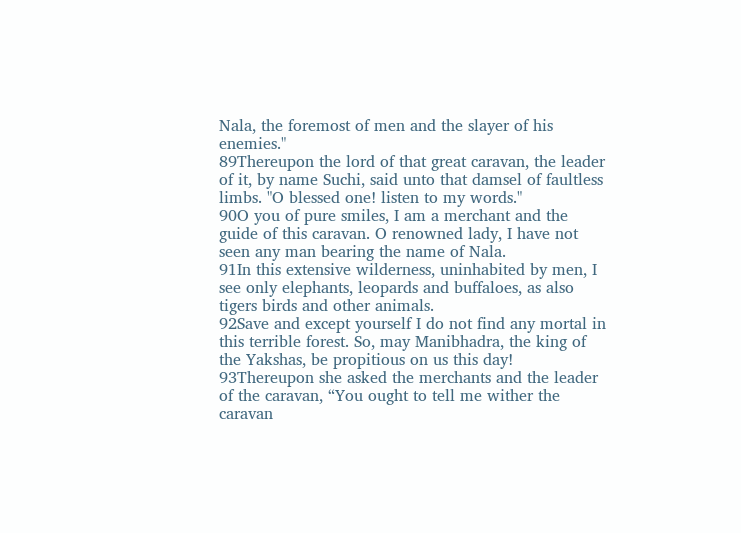Nala, the foremost of men and the slayer of his enemies."
89Thereupon the lord of that great caravan, the leader of it, by name Suchi, said unto that damsel of faultless limbs. "O blessed one! listen to my words."
90O you of pure smiles, I am a merchant and the guide of this caravan. O renowned lady, I have not seen any man bearing the name of Nala.
91In this extensive wilderness, uninhabited by men, I see only elephants, leopards and buffaloes, as also tigers birds and other animals.
92Save and except yourself I do not find any mortal in this terrible forest. So, may Manibhadra, the king of the Yakshas, be propitious on us this day!
93Thereupon she asked the merchants and the leader of the caravan, “You ought to tell me wither the caravan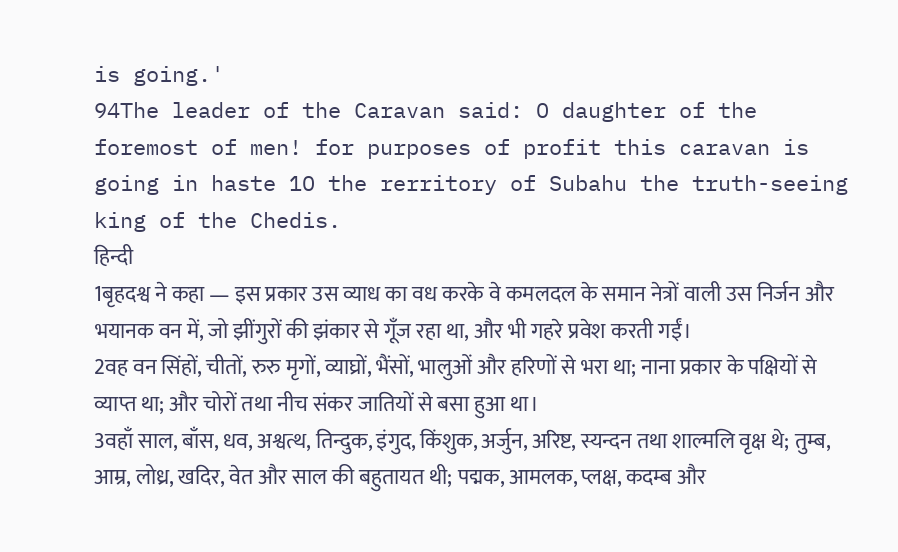is going.'
94The leader of the Caravan said: O daughter of the foremost of men! for purposes of profit this caravan is going in haste 1O the rerritory of Subahu the truth-seeing king of the Chedis.
हिन्दी
1बृहदश्व ने कहा — इस प्रकार उस व्याध का वध करके वे कमलदल के समान नेत्रों वाली उस निर्जन और भयानक वन में, जो झींगुरों की झंकार से गूँज रहा था, और भी गहरे प्रवेश करती गईं।
2वह वन सिंहों, चीतों, रुरु मृगों, व्याघ्रों, भैंसों, भालुओं और हरिणों से भरा था; नाना प्रकार के पक्षियों से व्याप्त था; और चोरों तथा नीच संकर जातियों से बसा हुआ था।
3वहाँ साल, बाँस, धव, अश्वत्थ, तिन्दुक, इंगुद, किंशुक, अर्जुन, अरिष्ट, स्यन्दन तथा शाल्मलि वृक्ष थे; तुम्ब, आम्र, लोध्र, खदिर, वेत और साल की बहुतायत थी; पद्मक, आमलक, प्लक्ष, कदम्ब और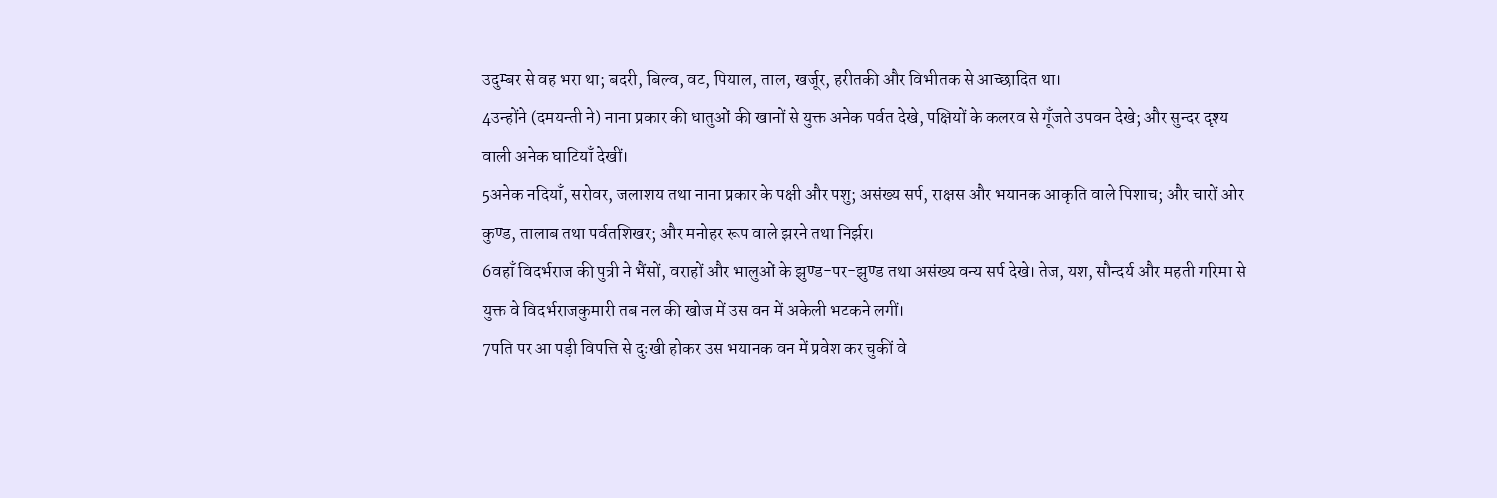उदुम्बर से वह भरा था; बदरी, बिल्व, वट, पियाल, ताल, खर्जूर, हरीतकी और विभीतक से आच्छादित था।
4उन्होंने (दमयन्ती ने) नाना प्रकार की धातुओं की खानों से युक्त अनेक पर्वत देखे, पक्षियों के कलरव से गूँजते उपवन देखे; और सुन्दर दृश्य वाली अनेक घाटियाँ देखीं।
5अनेक नदियाँ, सरोवर, जलाशय तथा नाना प्रकार के पक्षी और पशु; असंख्य सर्प, राक्षस और भयानक आकृति वाले पिशाच; और चारों ओर कुण्ड, तालाब तथा पर्वतशिखर; और मनोहर रूप वाले झरने तथा निर्झर।
6वहाँ विदर्भराज की पुत्री ने भैंसों, वराहों और भालुओं के झुण्ड-पर-झुण्ड तथा असंख्य वन्य सर्प देखे। तेज, यश, सौन्दर्य और महती गरिमा से युक्त वे विदर्भराजकुमारी तब नल की खोज में उस वन में अकेली भटकने लगीं।
7पति पर आ पड़ी विपत्ति से दुःखी होकर उस भयानक वन में प्रवेश कर चुकीं वे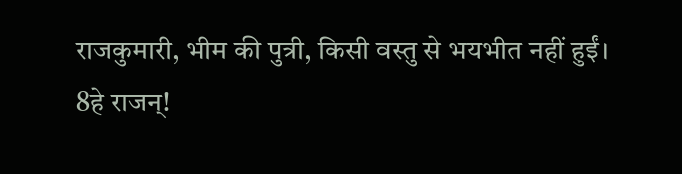राजकुमारी, भीम की पुत्री, किसी वस्तु से भयभीत नहीं हुईं।
8हे राजन्!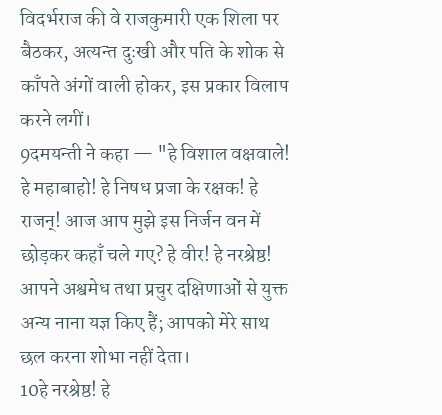विदर्भराज की वे राजकुमारी एक शिला पर बैठकर, अत्यन्त दुःखी और पति के शोक से काँपते अंगों वाली होकर, इस प्रकार विलाप करने लगीं।
9दमयन्ती ने कहा — "हे विशाल वक्षवाले! हे महाबाहो! हे निषध प्रजा के रक्षक! हे राजन्! आज आप मुझे इस निर्जन वन में छोड़कर कहाँ चले गए? हे वीर! हे नरश्रेष्ठ! आपने अश्वमेध तथा प्रचुर दक्षिणाओं से युक्त अन्य नाना यज्ञ किए हैं; आपको मेरे साथ छल करना शोभा नहीं देता।
10हे नरश्रेष्ठ! हे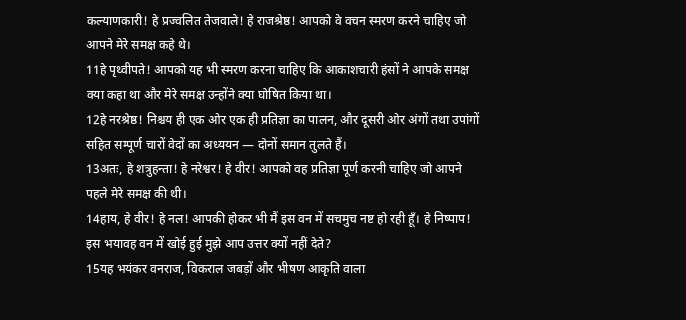कल्याणकारी! हे प्रज्वलित तेजवाले! हे राजश्रेष्ठ! आपको वे वचन स्मरण करने चाहिए जो आपने मेरे समक्ष कहे थे।
11हे पृथ्वीपते! आपको यह भी स्मरण करना चाहिए कि आकाशचारी हंसों ने आपके समक्ष क्या कहा था और मेरे समक्ष उन्होंने क्या घोषित किया था।
12हे नरश्रेष्ठ! निश्चय ही एक ओर एक ही प्रतिज्ञा का पालन, और दूसरी ओर अंगों तथा उपांगों सहित सम्पूर्ण चारों वेदों का अध्ययन — दोनों समान तुलते हैं।
13अतः, हे शत्रुहन्ता! हे नरेश्वर! हे वीर! आपको वह प्रतिज्ञा पूर्ण करनी चाहिए जो आपने पहले मेरे समक्ष की थी।
14हाय, हे वीर! हे नल! आपकी होकर भी मैं इस वन में सचमुच नष्ट हो रही हूँ। हे निष्पाप! इस भयावह वन में खोई हुई मुझे आप उत्तर क्यों नहीं देते?
15यह भयंकर वनराज, विकराल जबड़ों और भीषण आकृति वाला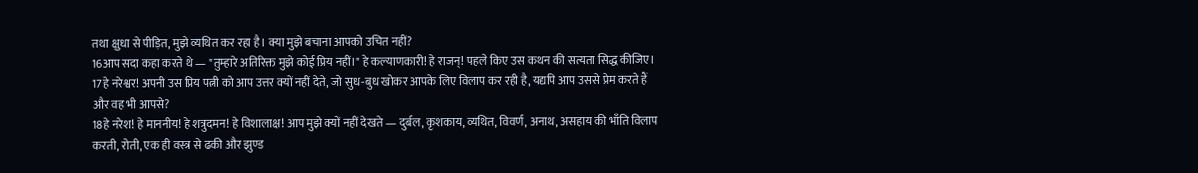तथा क्षुधा से पीड़ित, मुझे व्यथित कर रहा है। क्या मुझे बचाना आपको उचित नहीं?
16आप सदा कहा करते थे — "तुम्हारे अतिरिक्त मुझे कोई प्रिय नहीं।" हे कल्याणकारी! हे राजन्! पहले किए उस कथन की सत्यता सिद्ध कीजिए।
17हे नरेश्वर! अपनी उस प्रिय पत्नी को आप उत्तर क्यों नहीं देते, जो सुध-बुध खोकर आपके लिए विलाप कर रही है, यद्यपि आप उससे प्रेम करते हैं और वह भी आपसे?
18हे नरेश! हे माननीय! हे शत्रुदमन! हे विशालाक्ष! आप मुझे क्यों नहीं देखते — दुर्बल, कृशकाय, व्यथित, विवर्ण, अनाथ, असहाय की भाँति विलाप करती, रोती, एक ही वस्त्र से ढकी और झुण्ड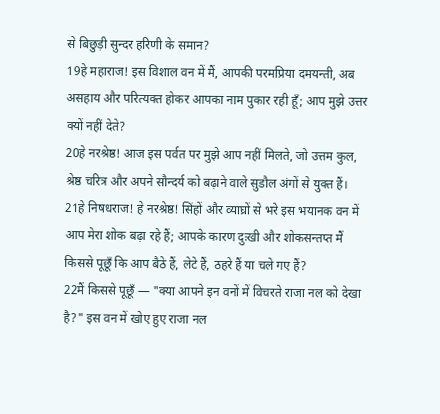से बिछुड़ी सुन्दर हरिणी के समान?
19हे महाराज! इस विशाल वन में मैं, आपकी परमप्रिया दमयन्ती, अब असहाय और परित्यक्त होकर आपका नाम पुकार रही हूँ; आप मुझे उत्तर क्यों नहीं देते?
20हे नरश्रेष्ठ! आज इस पर्वत पर मुझे आप नहीं मिलते, जो उत्तम कुल, श्रेष्ठ चरित्र और अपने सौन्दर्य को बढ़ाने वाले सुडौल अंगों से युक्त हैं।
21हे निषधराज! हे नरश्रेष्ठ! सिंहों और व्याघ्रों से भरे इस भयानक वन में आप मेरा शोक बढ़ा रहे हैं; आपके कारण दुःखी और शोकसन्तप्त मैं किससे पूछूँ कि आप बैठे हैं, लेटे हैं, ठहरे हैं या चले गए हैं?
22मैं किससे पूछूँ — "क्या आपने इन वनों में विचरते राजा नल को देखा है?" इस वन में खोए हुए राजा नल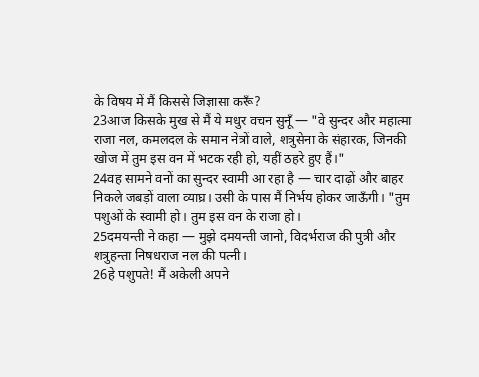के विषय में मैं किससे जिज्ञासा करूँ?
23आज किसके मुख से मैं ये मधुर वचन सुनूँ — "वे सुन्दर और महात्मा राजा नल, कमलदल के समान नेत्रों वाले, शत्रुसेना के संहारक, जिनकी खोज में तुम इस वन में भटक रही हो, यहीं ठहरे हुए हैं।"
24वह सामने वनों का सुन्दर स्वामी आ रहा है — चार दाढ़ों और बाहर निकले जबड़ों वाला व्याघ्र। उसी के पास मैं निर्भय होकर जाऊँगी। "तुम पशुओं के स्वामी हो। तुम इस वन के राजा हो।
25दमयन्ती ने कहा — मुझे दमयन्ती जानो, विदर्भराज की पुत्री और शत्रुहन्ता निषधराज नल की पत्नी।
26हे पशुपते! मैं अकेली अपने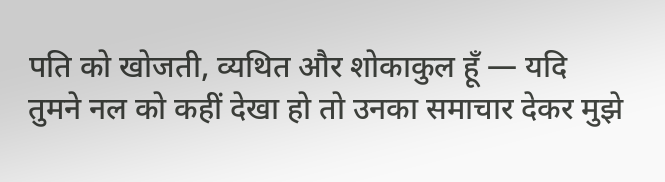पति को खोजती, व्यथित और शोकाकुल हूँ — यदि तुमने नल को कहीं देखा हो तो उनका समाचार देकर मुझे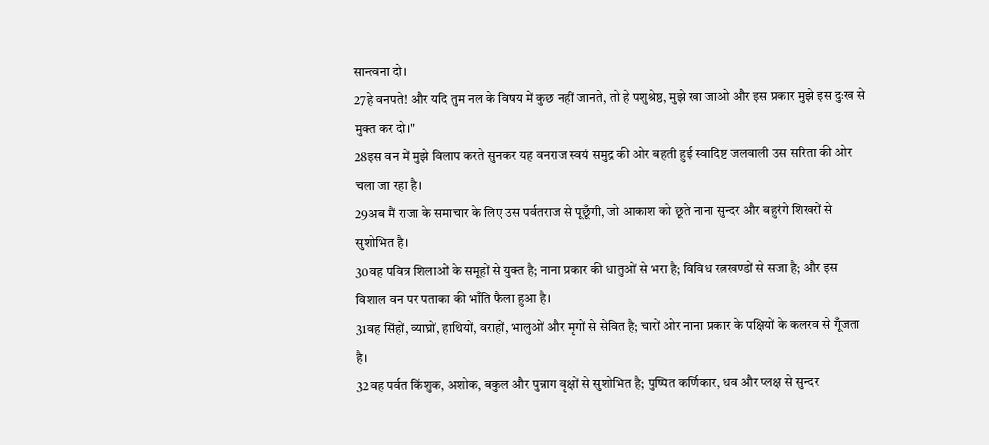सान्त्वना दो।
27हे वनपते! और यदि तुम नल के विषय में कुछ नहीं जानते, तो हे पशुश्रेष्ठ, मुझे खा जाओ और इस प्रकार मुझे इस दुःख से मुक्त कर दो।"
28इस वन में मुझे विलाप करते सुनकर यह वनराज स्वयं समुद्र की ओर बहती हुई स्वादिष्ट जलवाली उस सरिता की ओर चला जा रहा है।
29अब मैं राजा के समाचार के लिए उस पर्वतराज से पूछूँगी, जो आकाश को छूते नाना सुन्दर और बहुरंगे शिखरों से सुशोभित है।
30वह पवित्र शिलाओं के समूहों से युक्त है; नाना प्रकार की धातुओं से भरा है; विविध रत्नखण्डों से सजा है; और इस विशाल वन पर पताका की भाँति फैला हुआ है।
31वह सिंहों, व्याघ्रों, हाथियों, वराहों, भालुओं और मृगों से सेवित है; चारों ओर नाना प्रकार के पक्षियों के कलरव से गूँजता है।
32वह पर्वत किंशुक, अशोक, बकुल और पुन्नाग वृक्षों से सुशोभित है; पुष्पित कर्णिकार, धव और प्लक्ष से सुन्दर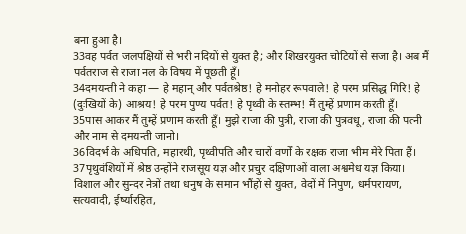बना हुआ है।
33वह पर्वत जलपक्षियों से भरी नदियों से युक्त है; और शिखरयुक्त चोटियों से सजा है। अब मैं पर्वतराज से राजा नल के विषय में पूछती हूँ।
34दमयन्ती ने कहा — हे महान् और पर्वतश्रेष्ठ! हे मनोहर रूपवाले! हे परम प्रसिद्ध गिरि! हे (दुःखियों के) आश्रय! हे परम पुण्य पर्वत! हे पृथ्वी के स्तम्भ! मैं तुम्हें प्रणाम करती हूँ।
35पास आकर मैं तुम्हें प्रणाम करती हूँ। मुझे राजा की पुत्री, राजा की पुत्रवधू, राजा की पत्नी और नाम से दमयन्ती जानो।
36विदर्भ के अधिपति, महारथी, पृथ्वीपति और चारों वर्णों के रक्षक राजा भीम मेरे पिता हैं।
37पृथुवंशियों में श्रेष्ठ उन्होंने राजसूय यज्ञ और प्रचुर दक्षिणाओं वाला अश्वमेध यज्ञ किया। विशाल और सुन्दर नेत्रों तथा धनुष के समान भौंहों से युक्त, वेदों में निपुण, धर्मपरायण, सत्यवादी, ईर्ष्यारहित,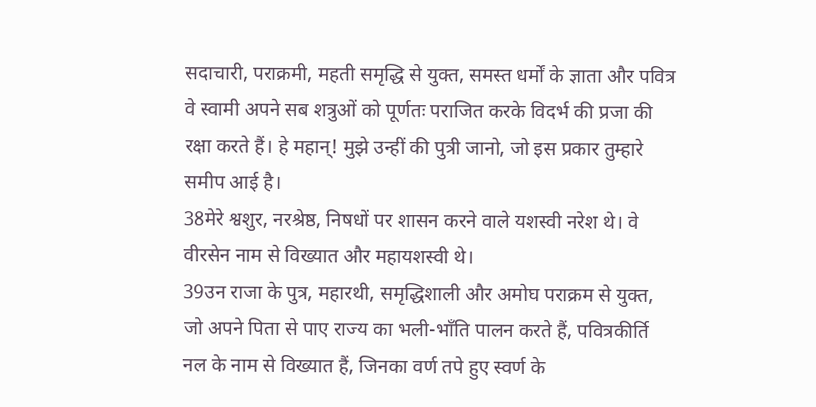सदाचारी, पराक्रमी, महती समृद्धि से युक्त, समस्त धर्मों के ज्ञाता और पवित्र वे स्वामी अपने सब शत्रुओं को पूर्णतः पराजित करके विदर्भ की प्रजा की रक्षा करते हैं। हे महान्! मुझे उन्हीं की पुत्री जानो, जो इस प्रकार तुम्हारे समीप आई है।
38मेरे श्वशुर, नरश्रेष्ठ, निषधों पर शासन करने वाले यशस्वी नरेश थे। वे वीरसेन नाम से विख्यात और महायशस्वी थे।
39उन राजा के पुत्र, महारथी, समृद्धिशाली और अमोघ पराक्रम से युक्त, जो अपने पिता से पाए राज्य का भली-भाँति पालन करते हैं, पवित्रकीर्ति नल के नाम से विख्यात हैं, जिनका वर्ण तपे हुए स्वर्ण के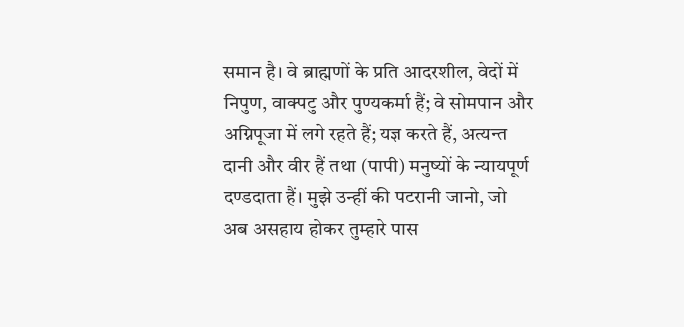समान है। वे ब्राह्मणों के प्रति आदरशील, वेदों में निपुण, वाक्पटु और पुण्यकर्मा हैं; वे सोमपान और अग्निपूजा में लगे रहते हैं; यज्ञ करते हैं, अत्यन्त दानी और वीर हैं तथा (पापी) मनुष्यों के न्यायपूर्ण दण्डदाता हैं। मुझे उन्हीं की पटरानी जानो, जो अब असहाय होकर तुम्हारे पास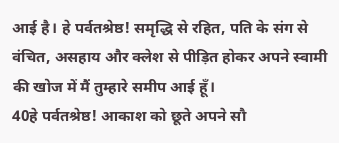आई है। हे पर्वतश्रेष्ठ! समृद्धि से रहित, पति के संग से वंचित, असहाय और क्लेश से पीड़ित होकर अपने स्वामी की खोज में मैं तुम्हारे समीप आई हूँ।
40हे पर्वतश्रेष्ठ! आकाश को छूते अपने सौ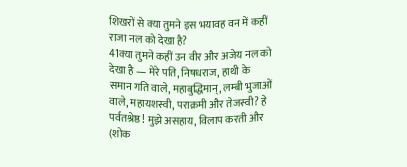शिखरों से क्या तुमने इस भयावह वन में कहीं राजा नल को देखा है?
41क्या तुमने कहीं उन वीर और अजेय नल को देखा है — मेरे पति, निषधराज, हाथी के समान गति वाले, महाबुद्धिमान्, लम्बी भुजाओं वाले, महायशस्वी, पराक्रमी और तेजस्वी? हे पर्वतश्रेष्ठ! मुझे असहाय, विलाप करती और (शोक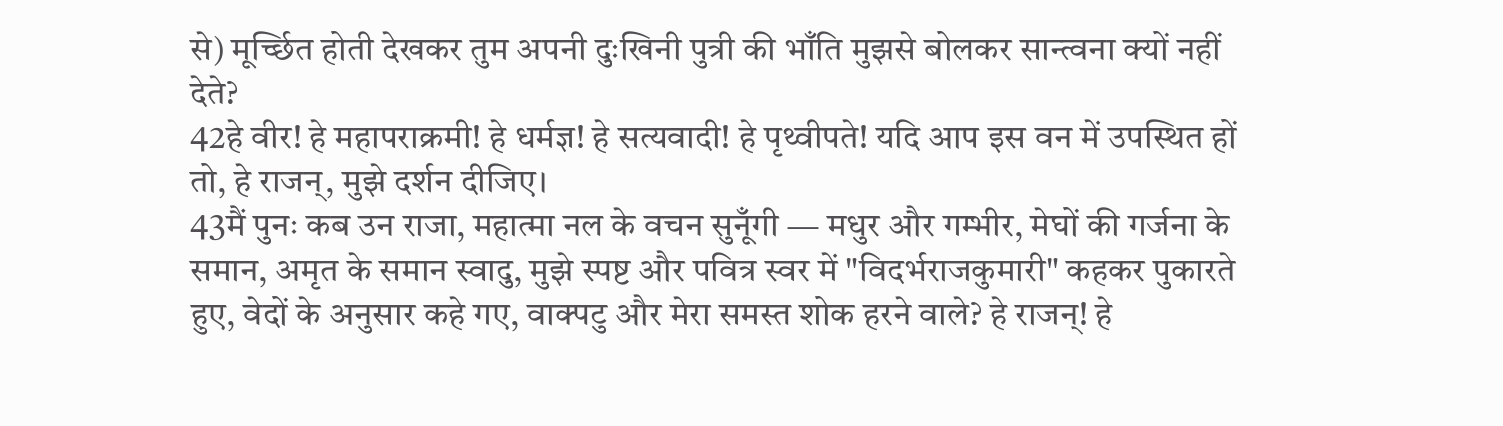से) मूर्च्छित होती देखकर तुम अपनी दुःखिनी पुत्री की भाँति मुझसे बोलकर सान्त्वना क्यों नहीं देते?
42हे वीर! हे महापराक्रमी! हे धर्मज्ञ! हे सत्यवादी! हे पृथ्वीपते! यदि आप इस वन में उपस्थित हों तो, हे राजन्, मुझे दर्शन दीजिए।
43मैं पुनः कब उन राजा, महात्मा नल के वचन सुनूँगी — मधुर और गम्भीर, मेघों की गर्जना के समान, अमृत के समान स्वादु, मुझे स्पष्ट और पवित्र स्वर में "विदर्भराजकुमारी" कहकर पुकारते हुए, वेदों के अनुसार कहे गए, वाक्पटु और मेरा समस्त शोक हरने वाले? हे राजन्! हे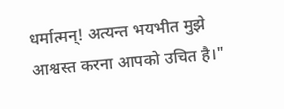धर्मात्मन्! अत्यन्त भयभीत मुझे आश्वस्त करना आपको उचित है।"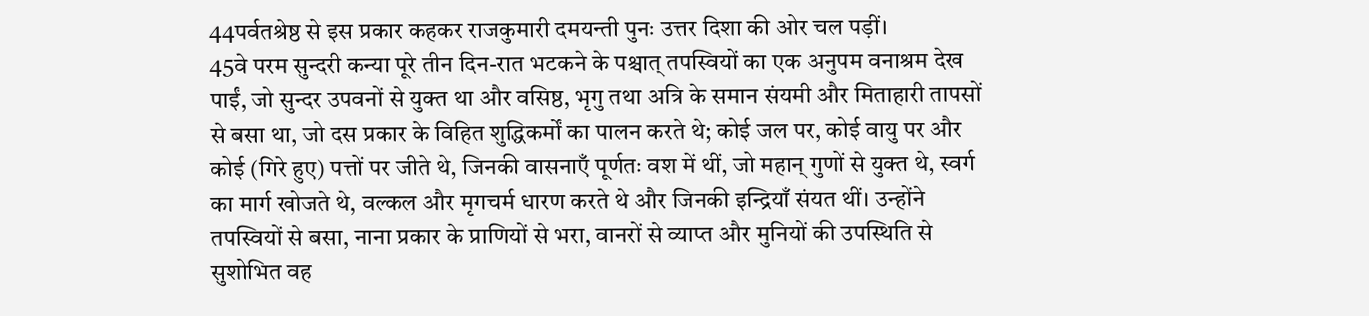44पर्वतश्रेष्ठ से इस प्रकार कहकर राजकुमारी दमयन्ती पुनः उत्तर दिशा की ओर चल पड़ीं।
45वे परम सुन्दरी कन्या पूरे तीन दिन-रात भटकने के पश्चात् तपस्वियों का एक अनुपम वनाश्रम देख पाईं, जो सुन्दर उपवनों से युक्त था और वसिष्ठ, भृगु तथा अत्रि के समान संयमी और मिताहारी तापसों से बसा था, जो दस प्रकार के विहित शुद्धिकर्मों का पालन करते थे; कोई जल पर, कोई वायु पर और कोई (गिरे हुए) पत्तों पर जीते थे, जिनकी वासनाएँ पूर्णतः वश में थीं, जो महान् गुणों से युक्त थे, स्वर्ग का मार्ग खोजते थे, वल्कल और मृगचर्म धारण करते थे और जिनकी इन्द्रियाँ संयत थीं। उन्होंने तपस्वियों से बसा, नाना प्रकार के प्राणियों से भरा, वानरों से व्याप्त और मुनियों की उपस्थिति से सुशोभित वह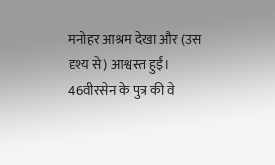मनोहर आश्रम देखा और (उस दृश्य से) आश्वस्त हुईं।
46वीरसेन के पुत्र की वे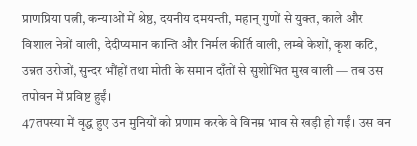प्राणप्रिया पत्नी, कन्याओं में श्रेष्ठ, दयनीय दमयन्ती, महान् गुणों से युक्त, काले और विशाल नेत्रों वाली, देदीप्यमान कान्ति और निर्मल कीर्ति वाली, लम्बे केशों, कृश कटि, उन्नत उरोजों, सुन्दर भौंहों तथा मोती के समान दाँतों से सुशोभित मुख वाली — तब उस तपोवन में प्रविष्ट हुईं।
47तपस्या में वृद्ध हुए उन मुनियों को प्रणाम करके वे विनम्र भाव से खड़ी हो गईं। उस वन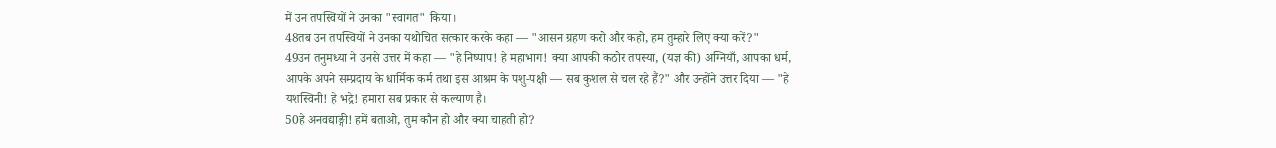में उन तपस्वियों ने उनका "स्वागत" किया।
48तब उन तपस्वियों ने उनका यथोचित सत्कार करके कहा — "आसन ग्रहण करो और कहो, हम तुम्हारे लिए क्या करें?"
49उन तनुमध्या ने उनसे उत्तर में कहा — "हे निष्पाप! हे महाभाग! क्या आपकी कठोर तपस्या, (यज्ञ की) अग्नियाँ, आपका धर्म, आपके अपने सम्प्रदाय के धार्मिक कर्म तथा इस आश्रम के पशु-पक्षी — सब कुशल से चल रहे हैं?" और उन्होंने उत्तर दिया — "हे यशस्विनी! हे भद्रे! हमारा सब प्रकार से कल्याण है।
50हे अनवद्याङ्गी! हमें बताओ, तुम कौन हो और क्या चाहती हो?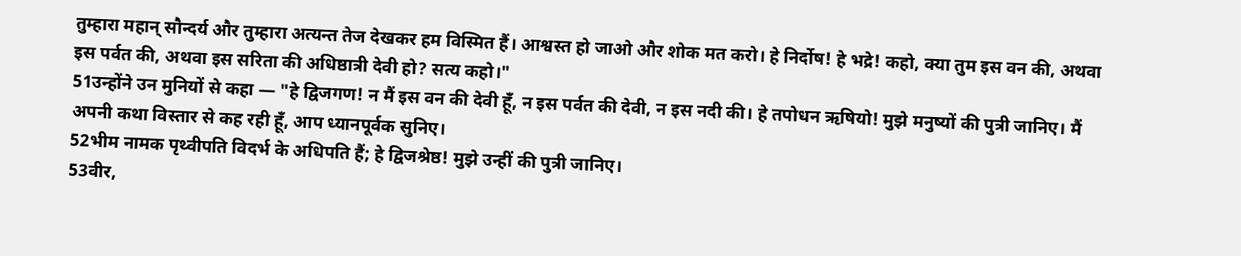तुम्हारा महान् सौन्दर्य और तुम्हारा अत्यन्त तेज देखकर हम विस्मित हैं। आश्वस्त हो जाओ और शोक मत करो। हे निर्दोष! हे भद्रे! कहो, क्या तुम इस वन की, अथवा इस पर्वत की, अथवा इस सरिता की अधिष्ठात्री देवी हो? सत्य कहो।"
51उन्होंने उन मुनियों से कहा — "हे द्विजगण! न मैं इस वन की देवी हूँ, न इस पर्वत की देवी, न इस नदी की। हे तपोधन ऋषियो! मुझे मनुष्यों की पुत्री जानिए। मैं अपनी कथा विस्तार से कह रही हूँ, आप ध्यानपूर्वक सुनिए।
52भीम नामक पृथ्वीपति विदर्भ के अधिपति हैं; हे द्विजश्रेष्ठ! मुझे उन्हीं की पुत्री जानिए।
53वीर,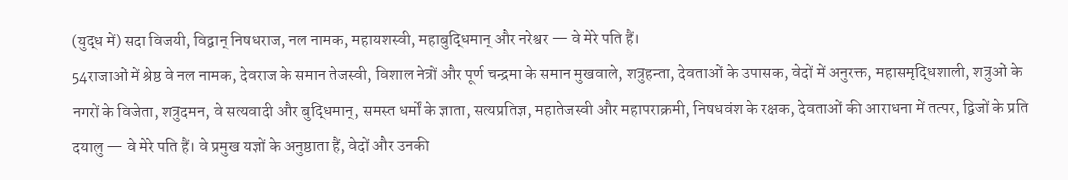(युद्ध में) सदा विजयी, विद्वान् निषधराज, नल नामक, महायशस्वी, महाबुद्धिमान् और नरेश्वर — वे मेरे पति हैं।
54राजाओं में श्रेष्ठ वे नल नामक, देवराज के समान तेजस्वी, विशाल नेत्रों और पूर्ण चन्द्रमा के समान मुखवाले, शत्रुहन्ता, देवताओं के उपासक, वेदों में अनुरक्त, महासमृद्धिशाली, शत्रुओं के नगरों के विजेता, शत्रुदमन, वे सत्यवादी और बुद्धिमान्, समस्त धर्मों के ज्ञाता, सत्यप्रतिज्ञ, महातेजस्वी और महापराक्रमी, निषधवंश के रक्षक, देवताओं की आराधना में तत्पर, द्विजों के प्रति दयालु — वे मेरे पति हैं। वे प्रमुख यज्ञों के अनुष्ठाता हैं, वेदों और उनकी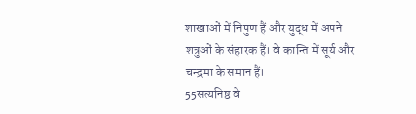शाखाओं में निपुण हैं और युद्ध में अपने शत्रुओं के संहारक हैं। वे कान्ति में सूर्य और चन्द्रमा के समान हैं।
55सत्यनिष्ठ वे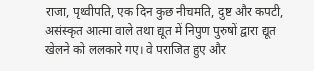राजा, पृथ्वीपति, एक दिन कुछ नीचमति, दुष्ट और कपटी, असंस्कृत आत्मा वाले तथा द्यूत में निपुण पुरुषों द्वारा द्यूत खेलने को ललकारे गए। वे पराजित हुए और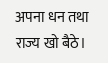अपना धन तथा राज्य खो बैठे।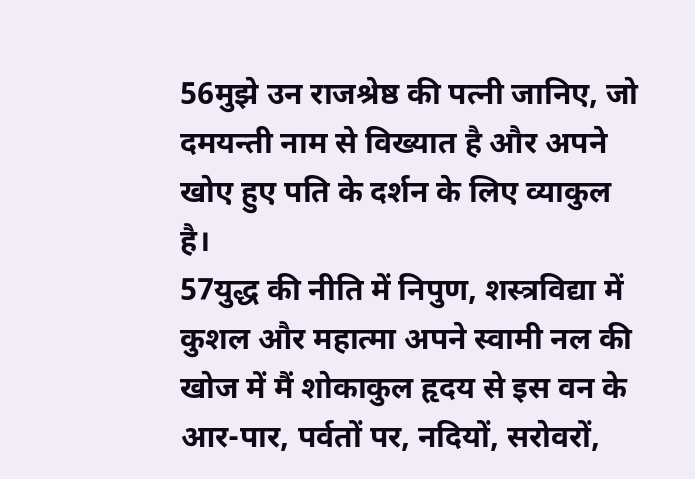56मुझे उन राजश्रेष्ठ की पत्नी जानिए, जो दमयन्ती नाम से विख्यात है और अपने खोए हुए पति के दर्शन के लिए व्याकुल है।
57युद्ध की नीति में निपुण, शस्त्रविद्या में कुशल और महात्मा अपने स्वामी नल की खोज में मैं शोकाकुल हृदय से इस वन के आर-पार, पर्वतों पर, नदियों, सरोवरों,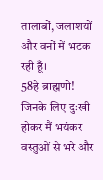तालाबों, जलाशयों और वनों में भटक रही हूँ।
58हे ब्राह्मणो! जिनके लिए दुःखी होकर मैं भयंकर वस्तुओं से भरे और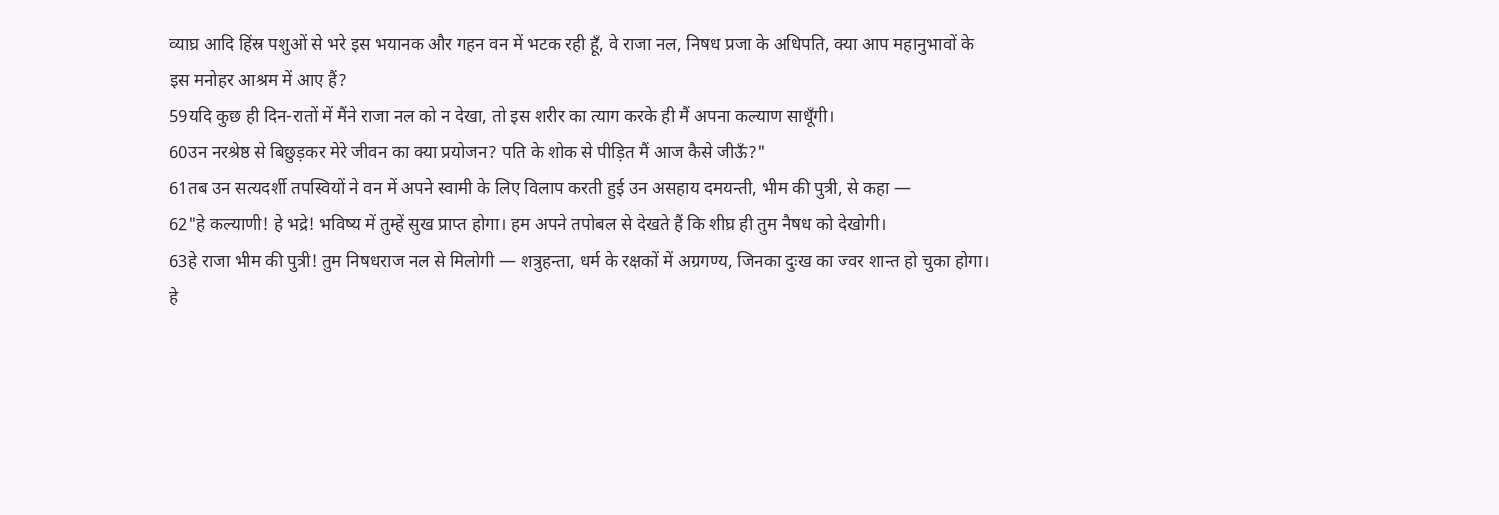व्याघ्र आदि हिंस्र पशुओं से भरे इस भयानक और गहन वन में भटक रही हूँ, वे राजा नल, निषध प्रजा के अधिपति, क्या आप महानुभावों के इस मनोहर आश्रम में आए हैं?
59यदि कुछ ही दिन-रातों में मैंने राजा नल को न देखा, तो इस शरीर का त्याग करके ही मैं अपना कल्याण साधूँगी।
60उन नरश्रेष्ठ से बिछुड़कर मेरे जीवन का क्या प्रयोजन? पति के शोक से पीड़ित मैं आज कैसे जीऊँ?"
61तब उन सत्यदर्शी तपस्वियों ने वन में अपने स्वामी के लिए विलाप करती हुई उन असहाय दमयन्ती, भीम की पुत्री, से कहा —
62"हे कल्याणी! हे भद्रे! भविष्य में तुम्हें सुख प्राप्त होगा। हम अपने तपोबल से देखते हैं कि शीघ्र ही तुम नैषध को देखोगी।
63हे राजा भीम की पुत्री! तुम निषधराज नल से मिलोगी — शत्रुहन्ता, धर्म के रक्षकों में अग्रगण्य, जिनका दुःख का ज्वर शान्त हो चुका होगा। हे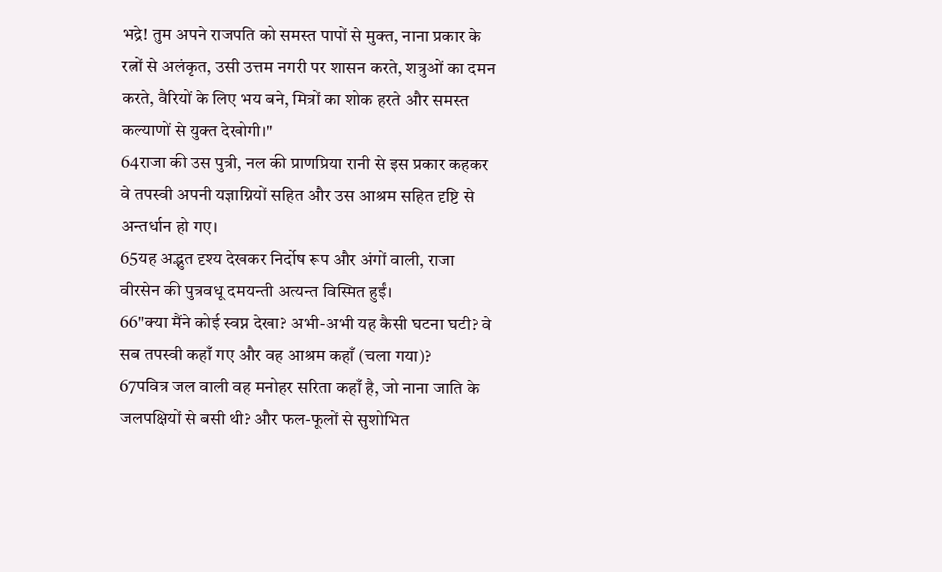भद्रे! तुम अपने राजपति को समस्त पापों से मुक्त, नाना प्रकार के रत्नों से अलंकृत, उसी उत्तम नगरी पर शासन करते, शत्रुओं का दमन करते, वैरियों के लिए भय बने, मित्रों का शोक हरते और समस्त कल्याणों से युक्त देखोगी।"
64राजा की उस पुत्री, नल की प्राणप्रिया रानी से इस प्रकार कहकर वे तपस्वी अपनी यज्ञाग्नियों सहित और उस आश्रम सहित दृष्टि से अन्तर्धान हो गए।
65यह अद्भुत दृश्य देखकर निर्दोष रूप और अंगों वाली, राजा वीरसेन की पुत्रवधू दमयन्ती अत्यन्त विस्मित हुईं।
66"क्या मैंने कोई स्वप्न देखा? अभी-अभी यह कैसी घटना घटी? वे सब तपस्वी कहाँ गए और वह आश्रम कहाँ (चला गया)?
67पवित्र जल वाली वह मनोहर सरिता कहाँ है, जो नाना जाति के जलपक्षियों से बसी थी? और फल-फूलों से सुशोभित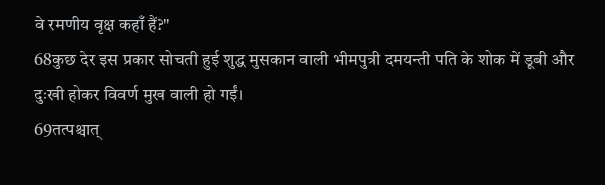वे रमणीय वृक्ष कहाँ हैं?"
68कुछ देर इस प्रकार सोचती हुई शुद्ध मुसकान वाली भीमपुत्री दमयन्ती पति के शोक में डूबी और दुःखी होकर विवर्ण मुख वाली हो गईं।
69तत्पश्चात्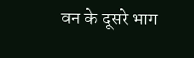वन के दूसरे भाग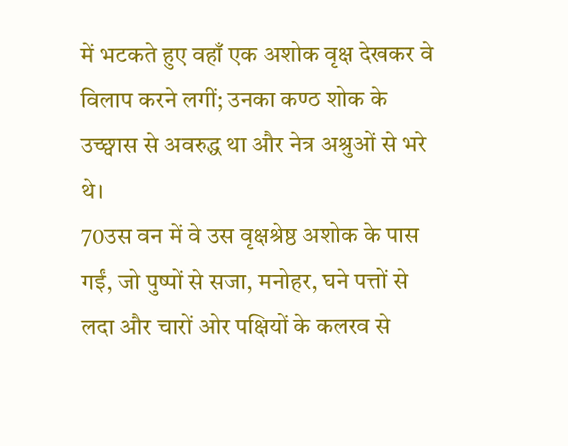में भटकते हुए वहाँ एक अशोक वृक्ष देखकर वे विलाप करने लगीं; उनका कण्ठ शोक के उच्छ्वास से अवरुद्ध था और नेत्र अश्रुओं से भरे थे।
70उस वन में वे उस वृक्षश्रेष्ठ अशोक के पास गईं, जो पुष्पों से सजा, मनोहर, घने पत्तों से लदा और चारों ओर पक्षियों के कलरव से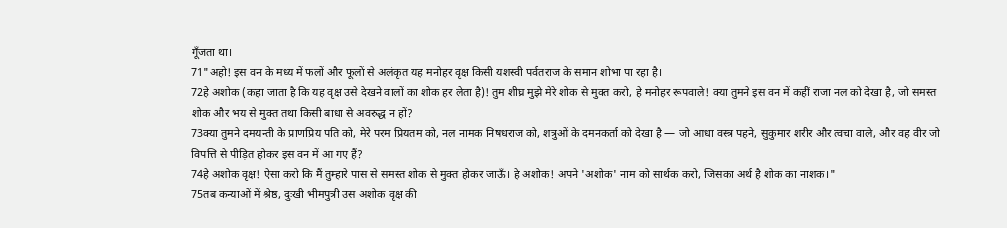गूँजता था।
71"अहो! इस वन के मध्य में फलों और फूलों से अलंकृत यह मनोहर वृक्ष किसी यशस्वी पर्वतराज के समान शोभा पा रहा है।
72हे अशोक (कहा जाता है कि यह वृक्ष उसे देखने वालों का शोक हर लेता है)! तुम शीघ्र मुझे मेरे शोक से मुक्त करो, हे मनोहर रूपवाले! क्या तुमने इस वन में कहीं राजा नल को देखा है, जो समस्त शोक और भय से मुक्त तथा किसी बाधा से अवरुद्ध न हों?
73क्या तुमने दमयन्ती के प्राणप्रिय पति को, मेरे परम प्रियतम को, नल नामक निषधराज को, शत्रुओं के दमनकर्ता को देखा है — जो आधा वस्त्र पहने, सुकुमार शरीर और त्वचा वाले, और वह वीर जो विपत्ति से पीड़ित होकर इस वन में आ गए हैं?
74हे अशोक वृक्ष! ऐसा करो कि मैं तुम्हारे पास से समस्त शोक से मुक्त होकर जाऊँ। हे अशोक! अपने 'अशोक' नाम को सार्थक करो, जिसका अर्थ है शोक का नाशक।"
75तब कन्याओं में श्रेष्ठ, दुःखी भीमपुत्री उस अशोक वृक्ष की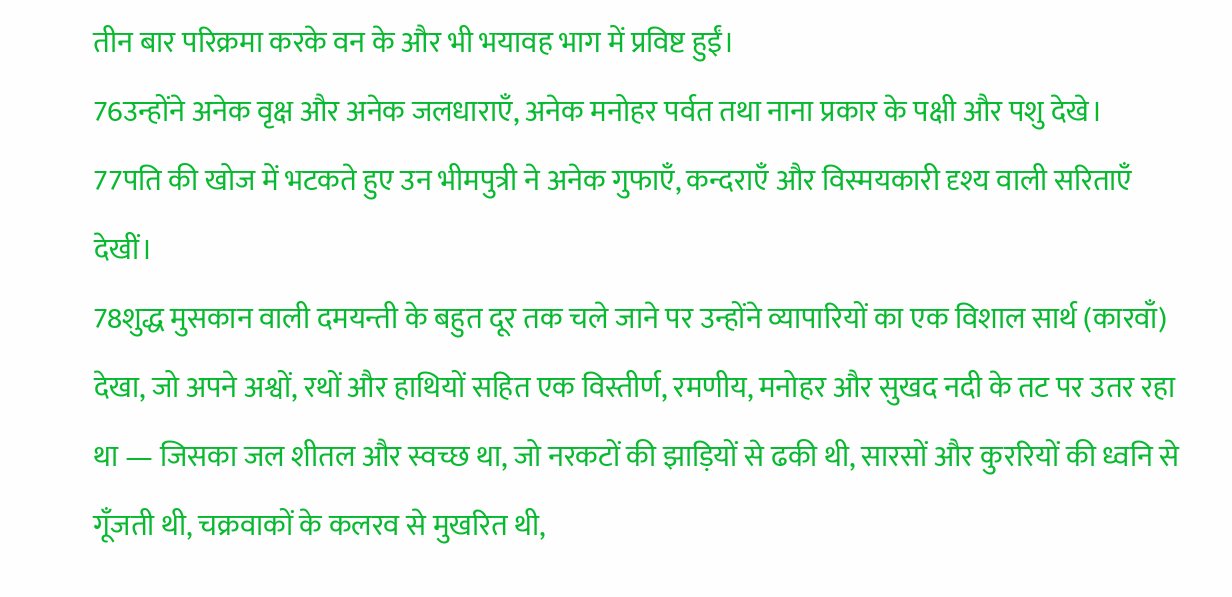तीन बार परिक्रमा करके वन के और भी भयावह भाग में प्रविष्ट हुईं।
76उन्होंने अनेक वृक्ष और अनेक जलधाराएँ, अनेक मनोहर पर्वत तथा नाना प्रकार के पक्षी और पशु देखे।
77पति की खोज में भटकते हुए उन भीमपुत्री ने अनेक गुफाएँ, कन्दराएँ और विस्मयकारी दृश्य वाली सरिताएँ देखीं।
78शुद्ध मुसकान वाली दमयन्ती के बहुत दूर तक चले जाने पर उन्होंने व्यापारियों का एक विशाल सार्थ (कारवाँ) देखा, जो अपने अश्वों, रथों और हाथियों सहित एक विस्तीर्ण, रमणीय, मनोहर और सुखद नदी के तट पर उतर रहा था — जिसका जल शीतल और स्वच्छ था, जो नरकटों की झाड़ियों से ढकी थी, सारसों और कुररियों की ध्वनि से गूँजती थी, चक्रवाकों के कलरव से मुखरित थी,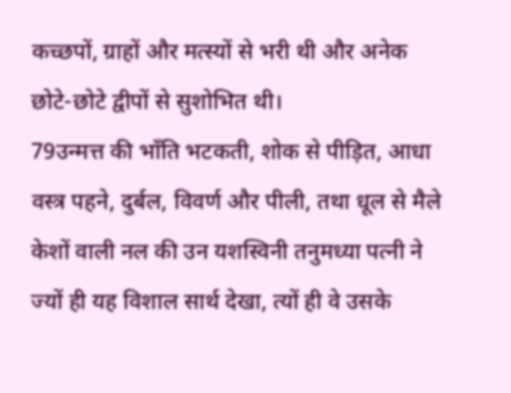कच्छपों, ग्राहों और मत्स्यों से भरी थी और अनेक छोटे-छोटे द्वीपों से सुशोभित थी।
79उन्मत्त की भाँति भटकती, शोक से पीड़ित, आधा वस्त्र पहने, दुर्बल, विवर्ण और पीली, तथा धूल से मैले केशों वाली नल की उन यशस्विनी तनुमध्या पत्नी ने ज्यों ही यह विशाल सार्थ देखा, त्यों ही वे उसके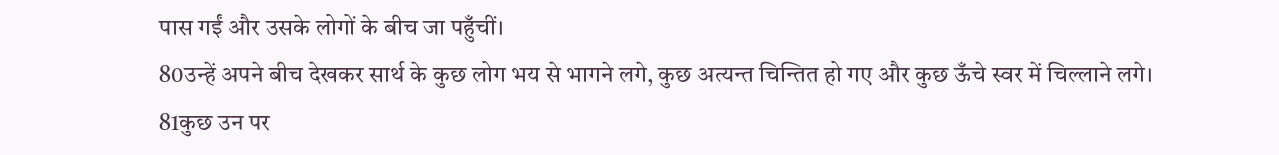पास गईं और उसके लोगों के बीच जा पहुँचीं।
80उन्हें अपने बीच देखकर सार्थ के कुछ लोग भय से भागने लगे, कुछ अत्यन्त चिन्तित हो गए और कुछ ऊँचे स्वर में चिल्लाने लगे।
81कुछ उन पर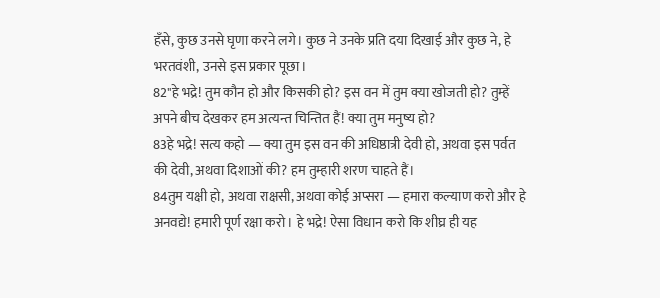हँसे, कुछ उनसे घृणा करने लगे। कुछ ने उनके प्रति दया दिखाई और कुछ ने, हे भरतवंशी, उनसे इस प्रकार पूछा।
82"हे भद्रे! तुम कौन हो और किसकी हो? इस वन में तुम क्या खोजती हो? तुम्हें अपने बीच देखकर हम अत्यन्त चिन्तित हैं! क्या तुम मनुष्य हो?
83हे भद्रे! सत्य कहो — क्या तुम इस वन की अधिष्ठात्री देवी हो, अथवा इस पर्वत की देवी, अथवा दिशाओं की? हम तुम्हारी शरण चाहते हैं।
84तुम यक्षी हो, अथवा राक्षसी, अथवा कोई अप्सरा — हमारा कल्याण करो और हे अनवद्ये! हमारी पूर्ण रक्षा करो। हे भद्रे! ऐसा विधान करो कि शीघ्र ही यह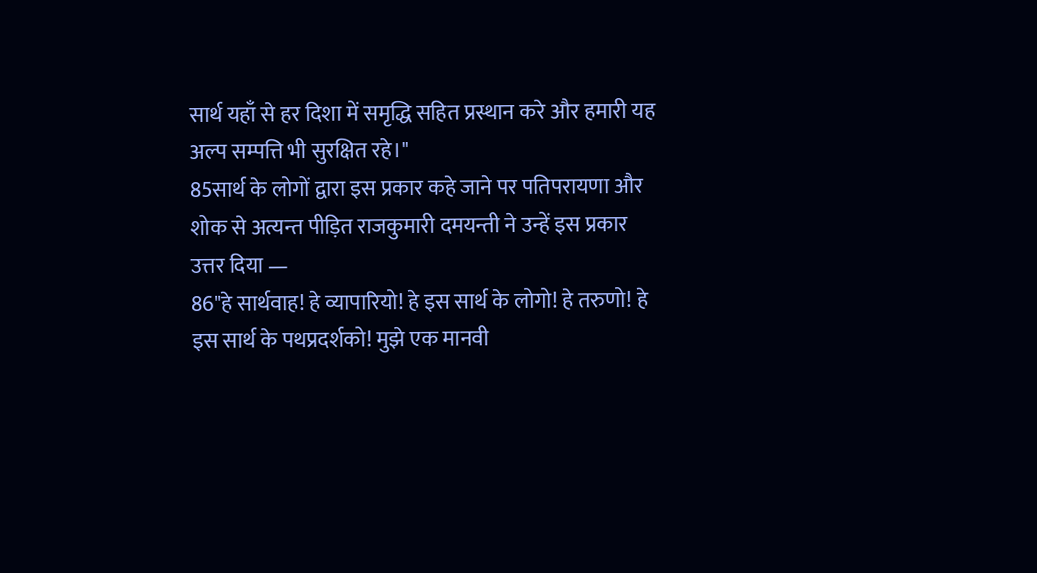सार्थ यहाँ से हर दिशा में समृद्धि सहित प्रस्थान करे और हमारी यह अल्प सम्पत्ति भी सुरक्षित रहे।"
85सार्थ के लोगों द्वारा इस प्रकार कहे जाने पर पतिपरायणा और शोक से अत्यन्त पीड़ित राजकुमारी दमयन्ती ने उन्हें इस प्रकार उत्तर दिया —
86"हे सार्थवाह! हे व्यापारियो! हे इस सार्थ के लोगो! हे तरुणो! हे इस सार्थ के पथप्रदर्शको! मुझे एक मानवी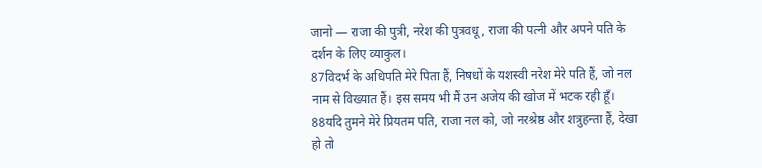जानो — राजा की पुत्री, नरेश की पुत्रवधू, राजा की पत्नी और अपने पति के दर्शन के लिए व्याकुल।
87विदर्भ के अधिपति मेरे पिता हैं, निषधों के यशस्वी नरेश मेरे पति हैं, जो नल नाम से विख्यात हैं। इस समय भी मैं उन अजेय की खोज में भटक रही हूँ।
88यदि तुमने मेरे प्रियतम पति, राजा नल को, जो नरश्रेष्ठ और शत्रुहन्ता हैं, देखा हो तो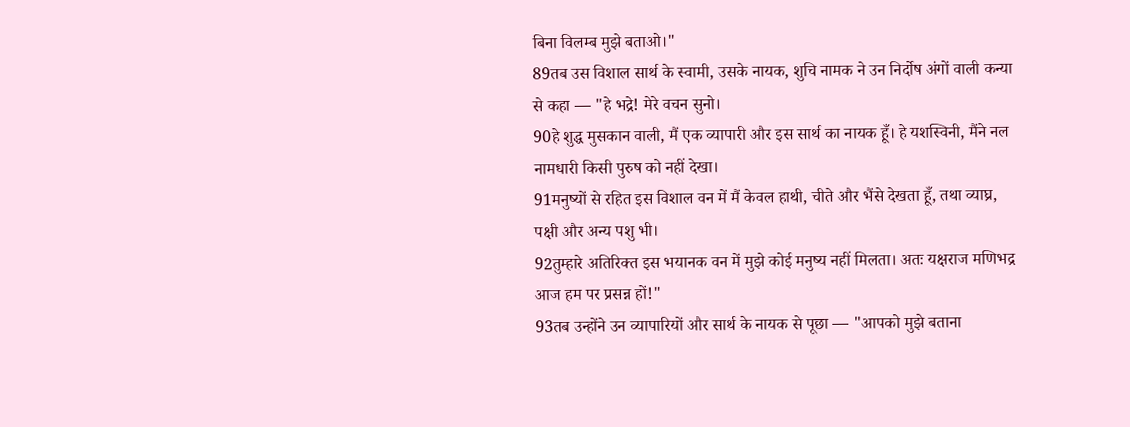बिना विलम्ब मुझे बताओ।"
89तब उस विशाल सार्थ के स्वामी, उसके नायक, शुचि नामक ने उन निर्दोष अंगों वाली कन्या से कहा — "हे भद्रे! मेरे वचन सुनो।
90हे शुद्ध मुसकान वाली, मैं एक व्यापारी और इस सार्थ का नायक हूँ। हे यशस्विनी, मैंने नल नामधारी किसी पुरुष को नहीं देखा।
91मनुष्यों से रहित इस विशाल वन में मैं केवल हाथी, चीते और भैंसे देखता हूँ, तथा व्याघ्र, पक्षी और अन्य पशु भी।
92तुम्हारे अतिरिक्त इस भयानक वन में मुझे कोई मनुष्य नहीं मिलता। अतः यक्षराज मणिभद्र आज हम पर प्रसन्न हों!"
93तब उन्होंने उन व्यापारियों और सार्थ के नायक से पूछा — "आपको मुझे बताना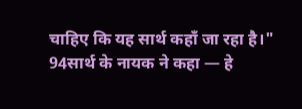चाहिए कि यह सार्थ कहाँ जा रहा है।"
94सार्थ के नायक ने कहा — हे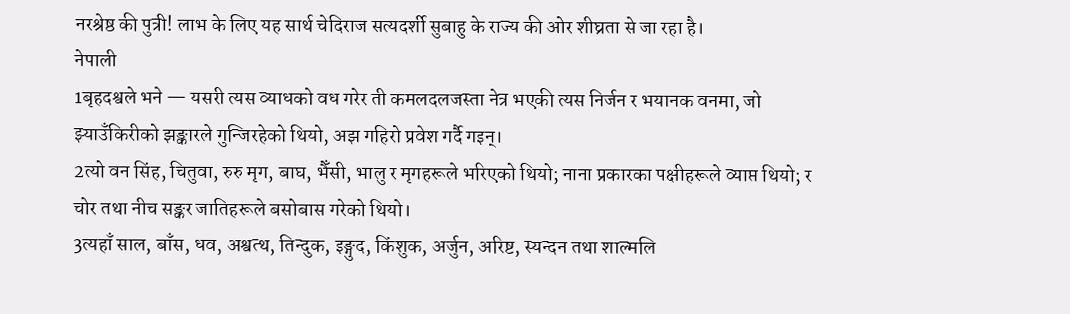नरश्रेष्ठ की पुत्री! लाभ के लिए यह सार्थ चेदिराज सत्यदर्शी सुबाहु के राज्य की ओर शीघ्रता से जा रहा है।
नेपाली
1बृहदश्वले भने — यसरी त्यस व्याधको वध गरेर ती कमलदलजस्ता नेत्र भएकी त्यस निर्जन र भयानक वनमा, जो झ्याउँकिरीको झङ्कारले गुन्जिरहेको थियो, अझ गहिरो प्रवेश गर्दै गइन्।
2त्यो वन सिंह, चितुवा, रुरु मृग, बाघ, भैँसी, भालु र मृगहरूले भरिएको थियो; नाना प्रकारका पक्षीहरूले व्याप्त थियो; र चोर तथा नीच सङ्कर जातिहरूले बसोबास गरेको थियो।
3त्यहाँ साल, बाँस, धव, अश्वत्थ, तिन्दुक, इङ्गुद, किंशुक, अर्जुन, अरिष्ट, स्यन्दन तथा शाल्मलि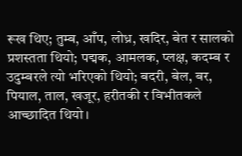रूख थिए; तुम्ब, आँप, लोध्र, खदिर, बेत र सालको प्रशस्तता थियो; पद्मक, आमलक, प्लक्ष, कदम्ब र उदुम्बरले त्यो भरिएको थियो; बदरी, बेल, बर, पियाल, ताल, खजूर, हरीतकी र विभीतकले आच्छादित थियो।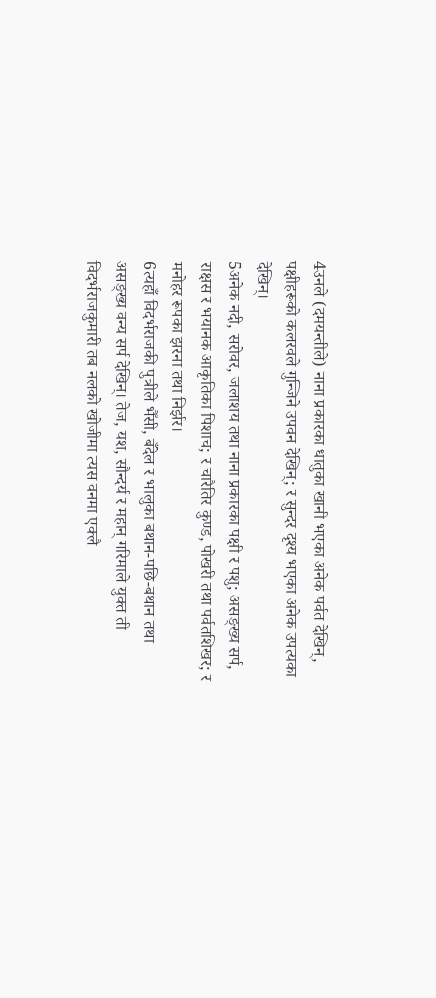4उनले (दमयन्तीले) नाना प्रकारका धातुका खानी भएका अनेक पर्वत देखिन्, पक्षीहरूको कलरवले गुन्जिने उपवन देखिन्; र सुन्दर दृश्य भएका अनेक उपत्यका देखिन्।
5अनेक नदी, सरोवर, जलाशय तथा नाना प्रकारका पक्षी र पशु; असङ्ख्य सर्प, राक्षस र भयानक आकृतिका पिशाच; र चारैतिर कुण्ड, पोखरी तथा पर्वतशिखर; र मनोहर रूपका झरना तथा निर्झर।
6त्यहाँ विदर्भराजकी पुत्रीले भैँसी, बँदेल र भालुका बथान-पछि-बथान तथा असङ्ख्य वन्य सर्प देखिन्। तेज, यश, सौन्दर्य र महान् गरिमाले युक्त ती विदर्भराजकुमारी तब नलको खोजीमा त्यस वनमा एक्लै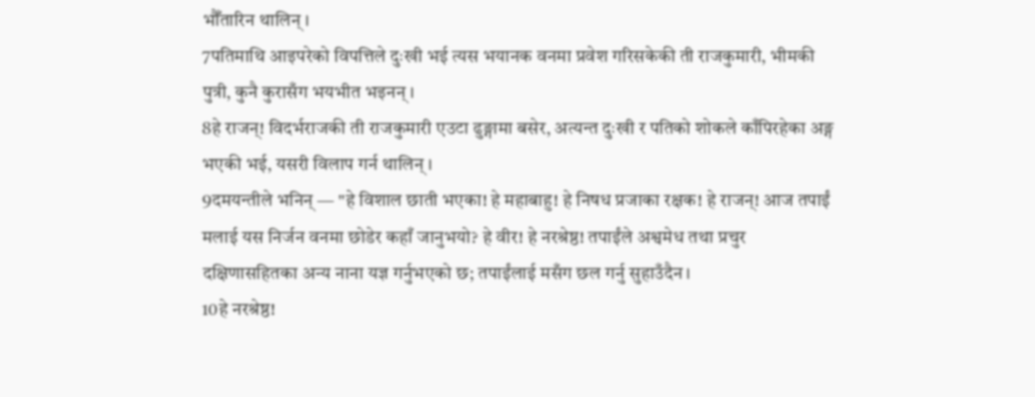भौँतारिन थालिन्।
7पतिमाथि आइपरेको विपत्तिले दुःखी भई त्यस भयानक वनमा प्रवेश गरिसकेकी ती राजकुमारी, भीमकी पुत्री, कुनै कुरासँग भयभीत भइनन्।
8हे राजन्! विदर्भराजकी ती राजकुमारी एउटा ढुङ्गामा बसेर, अत्यन्त दुःखी र पतिको शोकले काँपिरहेका अङ्ग भएकी भई, यसरी विलाप गर्न थालिन्।
9दमयन्तीले भनिन् — "हे विशाल छाती भएका! हे महाबाहु! हे निषध प्रजाका रक्षक! हे राजन्! आज तपाईं मलाई यस निर्जन वनमा छोडेर कहाँ जानुभयो? हे वीर! हे नरश्रेष्ठ! तपाईंले अश्वमेध तथा प्रचुर दक्षिणासहितका अन्य नाना यज्ञ गर्नुभएको छ; तपाईंलाई मसँग छल गर्नु सुहाउँदैन।
10हे नरश्रेष्ठ!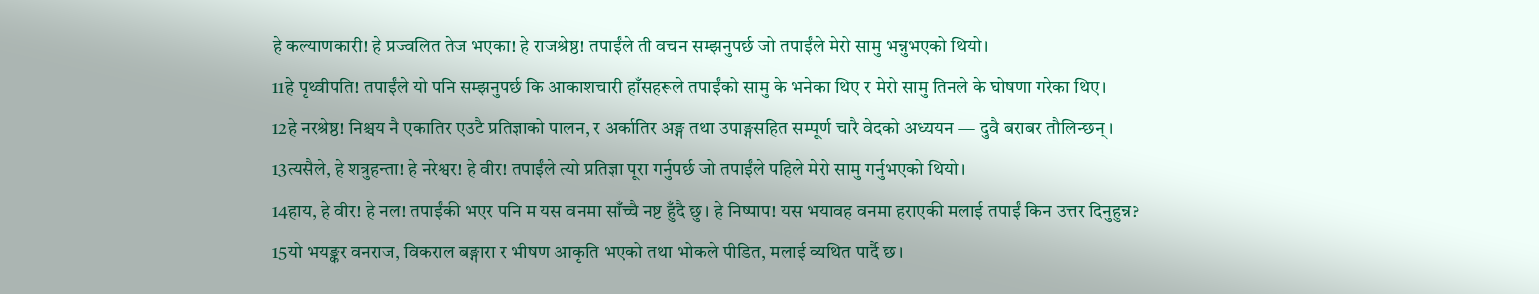हे कल्याणकारी! हे प्रज्वलित तेज भएका! हे राजश्रेष्ठ! तपाईंले ती वचन सम्झनुपर्छ जो तपाईंले मेरो सामु भन्नुभएको थियो।
11हे पृथ्वीपति! तपाईंले यो पनि सम्झनुपर्छ कि आकाशचारी हाँसहरूले तपाईंको सामु के भनेका थिए र मेरो सामु तिनले के घोषणा गरेका थिए।
12हे नरश्रेष्ठ! निश्चय नै एकातिर एउटै प्रतिज्ञाको पालन, र अर्कातिर अङ्ग तथा उपाङ्गसहित सम्पूर्ण चारै वेदको अध्ययन — दुवै बराबर तौलिन्छन्।
13त्यसैले, हे शत्रुहन्ता! हे नरेश्वर! हे वीर! तपाईंले त्यो प्रतिज्ञा पूरा गर्नुपर्छ जो तपाईंले पहिले मेरो सामु गर्नुभएको थियो।
14हाय, हे वीर! हे नल! तपाईंकी भएर पनि म यस वनमा साँच्चै नष्ट हुँदै छु। हे निष्पाप! यस भयावह वनमा हराएकी मलाई तपाईं किन उत्तर दिनुहुन्न?
15यो भयङ्कर वनराज, विकराल बङ्गारा र भीषण आकृति भएको तथा भोकले पीडित, मलाई व्यथित पार्दै छ।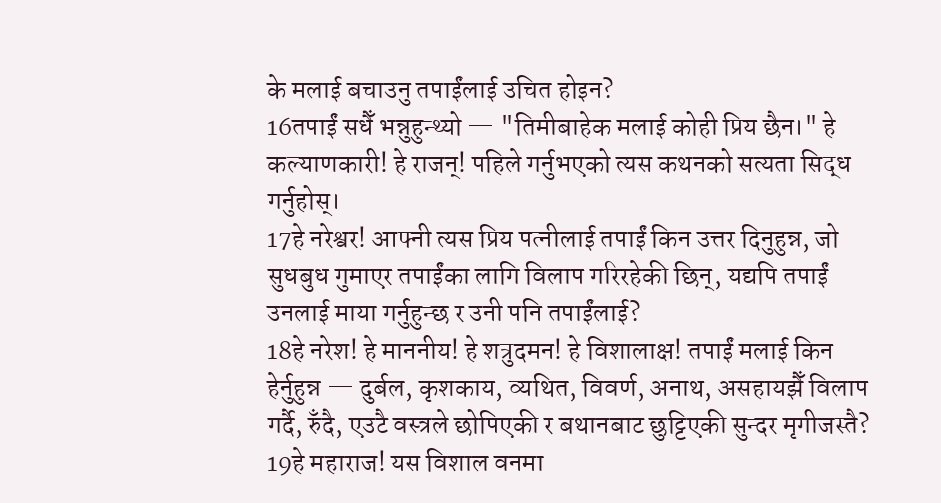के मलाई बचाउनु तपाईंलाई उचित होइन?
16तपाईं सधैँ भन्नुहुन्थ्यो — "तिमीबाहेक मलाई कोही प्रिय छैन।" हे कल्याणकारी! हे राजन्! पहिले गर्नुभएको त्यस कथनको सत्यता सिद्ध गर्नुहोस्।
17हे नरेश्वर! आफ्नी त्यस प्रिय पत्नीलाई तपाईं किन उत्तर दिनुहुन्न, जो सुधबुध गुमाएर तपाईंका लागि विलाप गरिरहेकी छिन्, यद्यपि तपाईं उनलाई माया गर्नुहुन्छ र उनी पनि तपाईंलाई?
18हे नरेश! हे माननीय! हे शत्रुदमन! हे विशालाक्ष! तपाईं मलाई किन हेर्नुहुन्न — दुर्बल, कृशकाय, व्यथित, विवर्ण, अनाथ, असहायझैँ विलाप गर्दै, रुँदै, एउटै वस्त्रले छोपिएकी र बथानबाट छुट्टिएकी सुन्दर मृगीजस्तै?
19हे महाराज! यस विशाल वनमा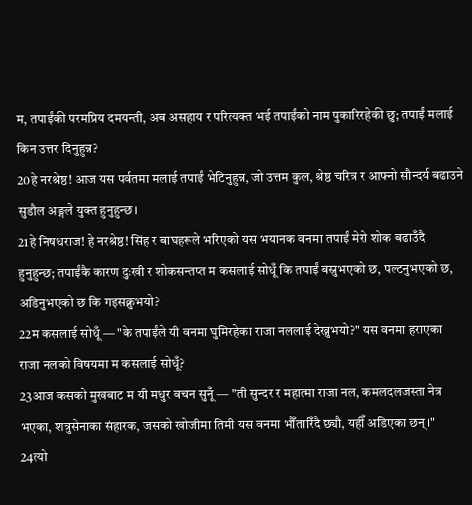म, तपाईंकी परमप्रिय दमयन्ती, अब असहाय र परित्यक्त भई तपाईंको नाम पुकारिरहेकी छु; तपाईं मलाई किन उत्तर दिनुहुन्न?
20हे नरश्रेष्ठ! आज यस पर्वतमा मलाई तपाईं भेटिनुहुन्न, जो उत्तम कुल, श्रेष्ठ चरित्र र आफ्नो सौन्दर्य बढाउने सुडौल अङ्गले युक्त हुनुहुन्छ।
21हे निषधराज! हे नरश्रेष्ठ! सिंह र बाघहरूले भरिएको यस भयानक वनमा तपाईं मेरो शोक बढाउँदै हुनुहुन्छ; तपाईंकै कारण दुःखी र शोकसन्तप्त म कसलाई सोधूँ कि तपाईं बस्नुभएको छ, पल्टनुभएको छ, अडिनुभएको छ कि गइसक्नुभयो?
22म कसलाई सोधूँ — "के तपाईंले यी वनमा घुमिरहेका राजा नललाई देख्नुभयो?" यस वनमा हराएका राजा नलको विषयमा म कसलाई सोधूँ?
23आज कसको मुखबाट म यी मधुर वचन सुनूँ — "ती सुन्दर र महात्मा राजा नल, कमलदलजस्ता नेत्र भएका, शत्रुसेनाका संहारक, जसको खोजीमा तिमी यस वनमा भौँतारिँदै छ्यौ, यहीँ अडिएका छन्।"
24त्यो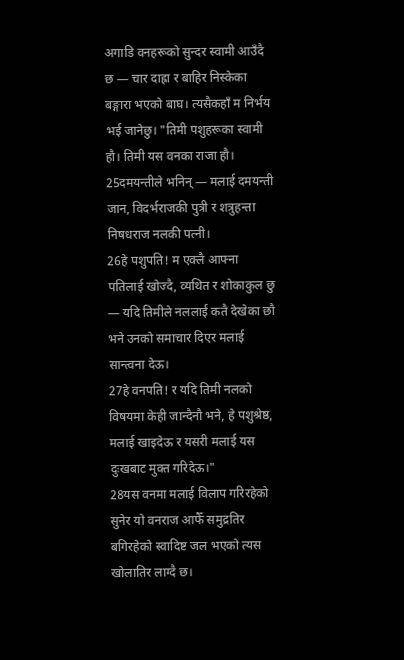अगाडि वनहरूको सुन्दर स्वामी आउँदै छ — चार दाह्रा र बाहिर निस्केका बङ्गारा भएको बाघ। त्यसैकहाँ म निर्भय भई जानेछु। "तिमी पशुहरूका स्वामी हौ। तिमी यस वनका राजा हौ।
25दमयन्तीले भनिन् — मलाई दमयन्ती जान, विदर्भराजकी पुत्री र शत्रुहन्ता निषधराज नलकी पत्नी।
26हे पशुपति! म एक्लै आफ्ना पतिलाई खोज्दै, व्यथित र शोकाकुल छु — यदि तिमीले नललाई कतै देखेका छौ भने उनको समाचार दिएर मलाई सान्त्वना देऊ।
27हे वनपति! र यदि तिमी नलको विषयमा केही जान्दैनौ भने, हे पशुश्रेष्ठ, मलाई खाइदेऊ र यसरी मलाई यस दुःखबाट मुक्त गरिदेऊ।"
28यस वनमा मलाई विलाप गरिरहेको सुनेर यो वनराज आफैँ समुद्रतिर बगिरहेको स्वादिष्ट जल भएको त्यस खोलातिर लाग्दै छ।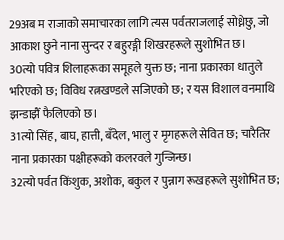29अब म राजाको समाचारका लागि त्यस पर्वतराजलाई सोध्नेछु, जो आकाश छुने नाना सुन्दर र बहुरङ्गी शिखरहरूले सुशोभित छ।
30त्यो पवित्र शिलाहरूका समूहले युक्त छ; नाना प्रकारका धातुले भरिएको छ; विविध रत्नखण्डले सजिएको छ; र यस विशाल वनमाथि झन्डाझैँ फैलिएको छ।
31त्यो सिंह, बाघ, हात्ती, बँदेल, भालु र मृगहरूले सेवित छ; चारैतिर नाना प्रकारका पक्षीहरूको कलरवले गुन्जिन्छ।
32त्यो पर्वत किंशुक, अशोक, बकुल र पुन्नाग रूखहरूले सुशोभित छ;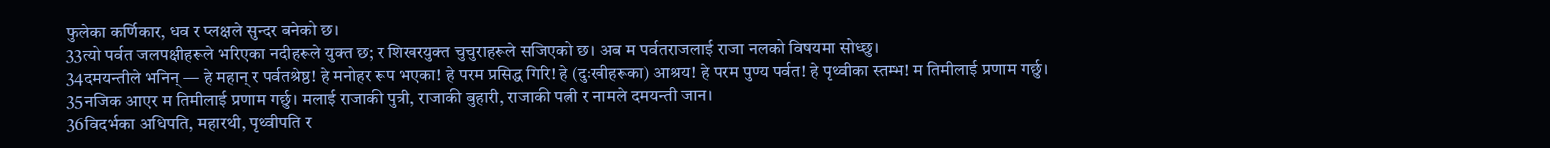फुलेका कर्णिकार, धव र प्लक्षले सुन्दर बनेको छ।
33त्यो पर्वत जलपक्षीहरूले भरिएका नदीहरूले युक्त छ; र शिखरयुक्त चुचुराहरूले सजिएको छ। अब म पर्वतराजलाई राजा नलको विषयमा सोध्छु।
34दमयन्तीले भनिन् — हे महान् र पर्वतश्रेष्ठ! हे मनोहर रूप भएका! हे परम प्रसिद्ध गिरि! हे (दुःखीहरूका) आश्रय! हे परम पुण्य पर्वत! हे पृथ्वीका स्तम्भ! म तिमीलाई प्रणाम गर्छु।
35नजिक आएर म तिमीलाई प्रणाम गर्छु। मलाई राजाकी पुत्री, राजाकी बुहारी, राजाकी पत्नी र नामले दमयन्ती जान।
36विदर्भका अधिपति, महारथी, पृथ्वीपति र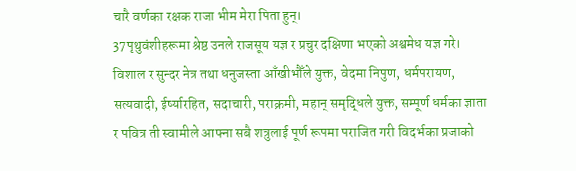चारै वर्णका रक्षक राजा भीम मेरा पिता हुन्।
37पृथुवंशीहरूमा श्रेष्ठ उनले राजसूय यज्ञ र प्रचुर दक्षिणा भएको अश्वमेध यज्ञ गरे। विशाल र सुन्दर नेत्र तथा धनुजस्ता आँखीभौँले युक्त, वेदमा निपुण, धर्मपरायण, सत्यवादी, ईर्ष्यारहित, सदाचारी, पराक्रमी, महान् समृद्धिले युक्त, सम्पूर्ण धर्मका ज्ञाता र पवित्र ती स्वामीले आफ्ना सबै शत्रुलाई पूर्ण रूपमा पराजित गरी विदर्भका प्रजाको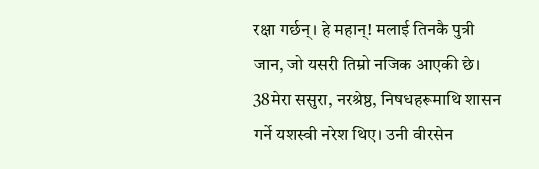रक्षा गर्छन्। हे महान्! मलाई तिनकै पुत्री जान, जो यसरी तिम्रो नजिक आएकी छे।
38मेरा ससुरा, नरश्रेष्ठ, निषधहरूमाथि शासन गर्ने यशस्वी नरेश थिए। उनी वीरसेन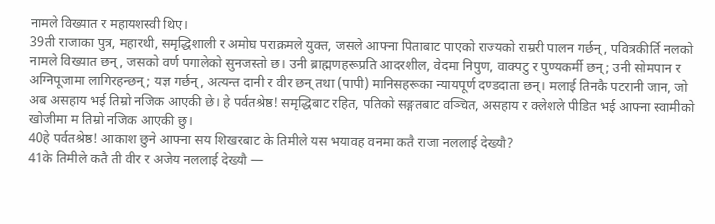नामले विख्यात र महायशस्वी थिए।
39ती राजाका पुत्र, महारथी, समृद्धिशाली र अमोघ पराक्रमले युक्त, जसले आफ्ना पिताबाट पाएको राज्यको राम्ररी पालन गर्छन्, पवित्रकीर्ति नलको नामले विख्यात छन्, जसको वर्ण पगालेको सुनजस्तो छ। उनी ब्राह्मणहरूप्रति आदरशील, वेदमा निपुण, वाक्पटु र पुण्यकर्मी छन्; उनी सोमपान र अग्निपूजामा लागिरहन्छन्; यज्ञ गर्छन्, अत्यन्त दानी र वीर छन् तथा (पापी) मानिसहरूका न्यायपूर्ण दण्डदाता छन्। मलाई तिनकै पटरानी जान, जो अब असहाय भई तिम्रो नजिक आएकी छे। हे पर्वतश्रेष्ठ! समृद्धिबाट रहित, पतिको सङ्गतबाट वञ्चित, असहाय र क्लेशले पीडित भई आफ्ना स्वामीको खोजीमा म तिम्रो नजिक आएकी छु।
40हे पर्वतश्रेष्ठ! आकाश छुने आफ्ना सय शिखरबाट के तिमीले यस भयावह वनमा कतै राजा नललाई देख्यौ?
41के तिमीले कतै ती वीर र अजेय नललाई देख्यौ —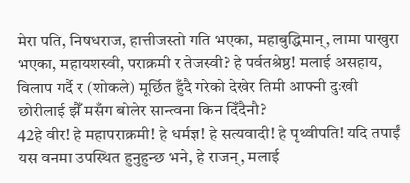मेरा पति, निषधराज, हात्तीजस्तो गति भएका, महाबुद्धिमान्, लामा पाखुरा भएका, महायशस्वी, पराक्रमी र तेजस्वी? हे पर्वतश्रेष्ठ! मलाई असहाय, विलाप गर्दै र (शोकले) मूर्छित हुँदै गरेको देखेर तिमी आफ्नी दुःखी छोरीलाई झैँ मसँग बोलेर सान्त्वना किन दिँदैनौ?
42हे वीर! हे महापराक्रमी! हे धर्मज्ञ! हे सत्यवादी! हे पृथ्वीपति! यदि तपाईं यस वनमा उपस्थित हुनुहुन्छ भने, हे राजन्, मलाई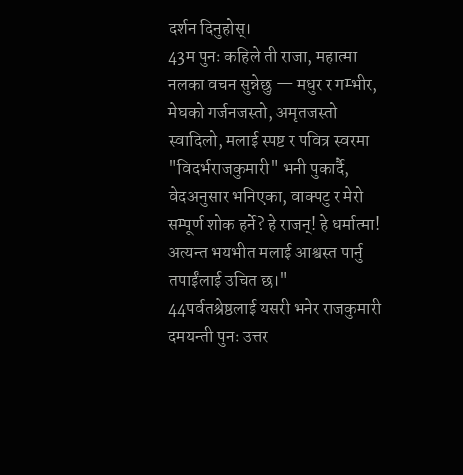दर्शन दिनुहोस्।
43म पुनः कहिले ती राजा, महात्मा नलका वचन सुन्नेछु — मधुर र गम्भीर, मेघको गर्जनजस्तो, अमृतजस्तो स्वादिलो, मलाई स्पष्ट र पवित्र स्वरमा "विदर्भराजकुमारी" भनी पुकार्दै, वेदअनुसार भनिएका, वाक्पटु र मेरो सम्पूर्ण शोक हर्ने? हे राजन्! हे धर्मात्मा! अत्यन्त भयभीत मलाई आश्वस्त पार्नु तपाईंलाई उचित छ।"
44पर्वतश्रेष्ठलाई यसरी भनेर राजकुमारी दमयन्ती पुनः उत्तर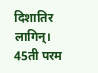दिशातिर लागिन्।
45ती परम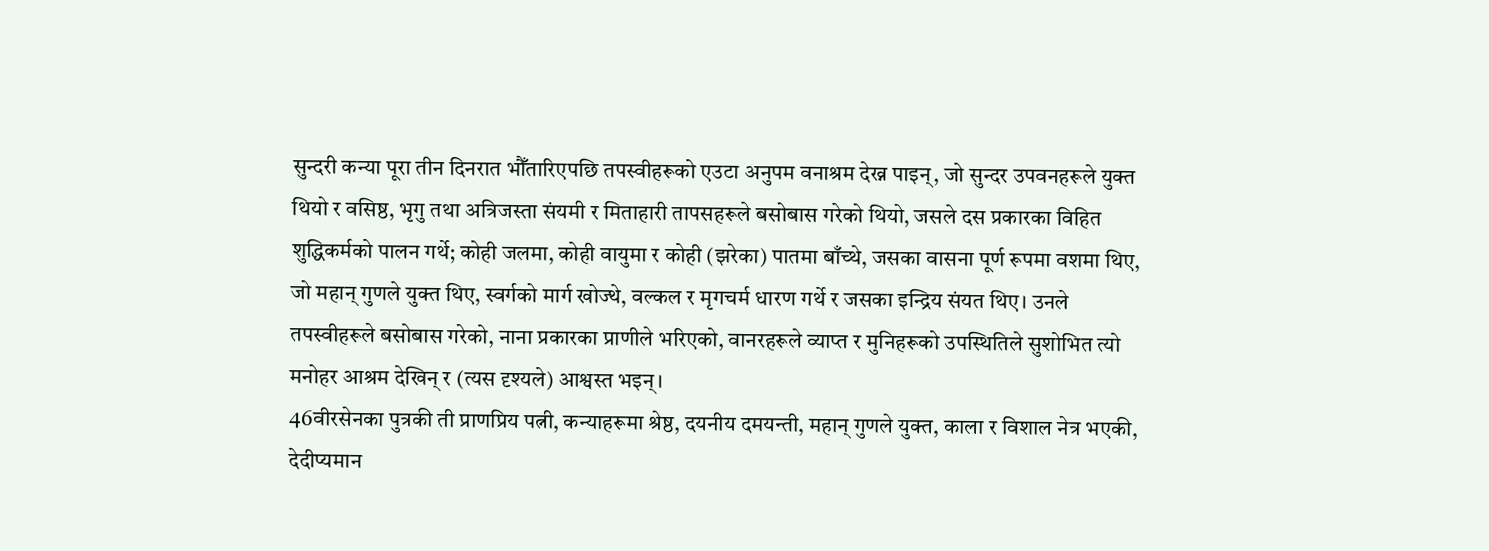सुन्दरी कन्या पूरा तीन दिनरात भौँतारिएपछि तपस्वीहरूको एउटा अनुपम वनाश्रम देख्न पाइन्, जो सुन्दर उपवनहरूले युक्त थियो र वसिष्ठ, भृगु तथा अत्रिजस्ता संयमी र मिताहारी तापसहरूले बसोबास गरेको थियो, जसले दस प्रकारका विहित शुद्धिकर्मको पालन गर्थे; कोही जलमा, कोही वायुमा र कोही (झरेका) पातमा बाँच्थे, जसका वासना पूर्ण रूपमा वशमा थिए, जो महान् गुणले युक्त थिए, स्वर्गको मार्ग खोज्थे, वल्कल र मृगचर्म धारण गर्थे र जसका इन्द्रिय संयत थिए। उनले तपस्वीहरूले बसोबास गरेको, नाना प्रकारका प्राणीले भरिएको, वानरहरूले व्याप्त र मुनिहरूको उपस्थितिले सुशोभित त्यो मनोहर आश्रम देखिन् र (त्यस दृश्यले) आश्वस्त भइन्।
46वीरसेनका पुत्रकी ती प्राणप्रिय पत्नी, कन्याहरूमा श्रेष्ठ, दयनीय दमयन्ती, महान् गुणले युक्त, काला र विशाल नेत्र भएकी, देदीप्यमान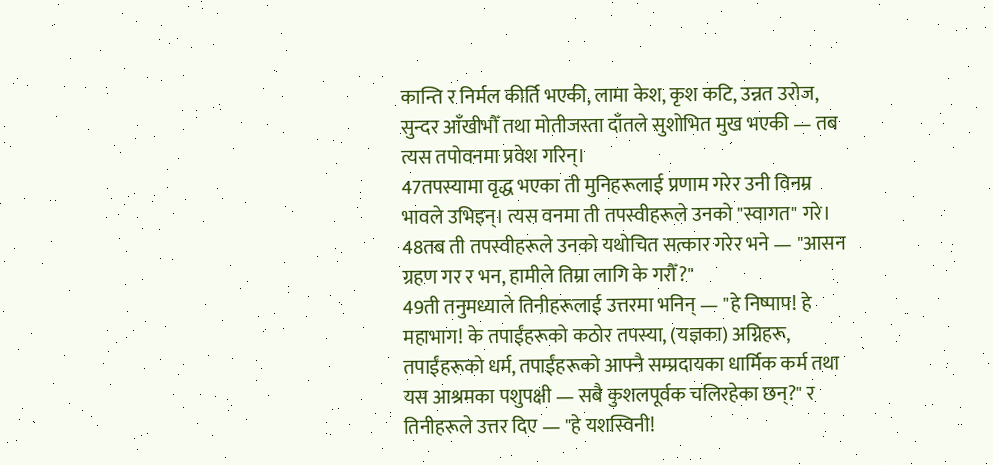कान्ति र निर्मल कीर्ति भएकी, लामा केश, कृश कटि, उन्नत उरोज, सुन्दर आँखीभौँ तथा मोतीजस्ता दाँतले सुशोभित मुख भएकी — तब त्यस तपोवनमा प्रवेश गरिन्।
47तपस्यामा वृद्ध भएका ती मुनिहरूलाई प्रणाम गरेर उनी विनम्र भावले उभिइन्। त्यस वनमा ती तपस्वीहरूले उनको "स्वागत" गरे।
48तब ती तपस्वीहरूले उनको यथोचित सत्कार गरेर भने — "आसन ग्रहण गर र भन, हामीले तिम्रा लागि के गरौँ?"
49ती तनुमध्याले तिनीहरूलाई उत्तरमा भनिन् — "हे निष्पाप! हे महाभाग! के तपाईंहरूको कठोर तपस्या, (यज्ञका) अग्निहरू, तपाईंहरूको धर्म, तपाईंहरूको आफ्नै सम्प्रदायका धार्मिक कर्म तथा यस आश्रमका पशुपक्षी — सबै कुशलपूर्वक चलिरहेका छन्?" र तिनीहरूले उत्तर दिए — "हे यशस्विनी!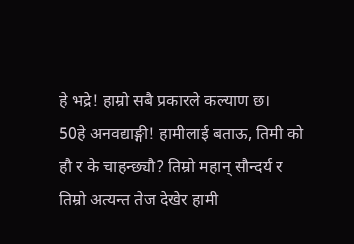हे भद्रे! हाम्रो सबै प्रकारले कल्याण छ।
50हे अनवद्याङ्गी! हामीलाई बताऊ, तिमी को हौ र के चाहन्छ्यौ? तिम्रो महान् सौन्दर्य र तिम्रो अत्यन्त तेज देखेर हामी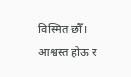विस्मित छौँ। आश्वस्त होऊ र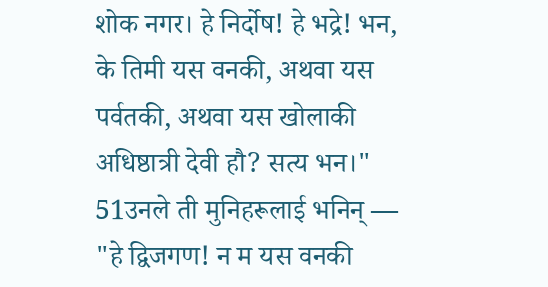शोक नगर। हे निर्दोष! हे भद्रे! भन, के तिमी यस वनकी, अथवा यस पर्वतकी, अथवा यस खोलाकी अधिष्ठात्री देवी हौ? सत्य भन।"
51उनले ती मुनिहरूलाई भनिन् — "हे द्विजगण! न म यस वनकी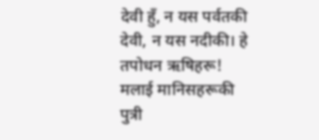देवी हुँ, न यस पर्वतकी देवी, न यस नदीकी। हे तपोधन ऋषिहरू! मलाई मानिसहरूकी पुत्री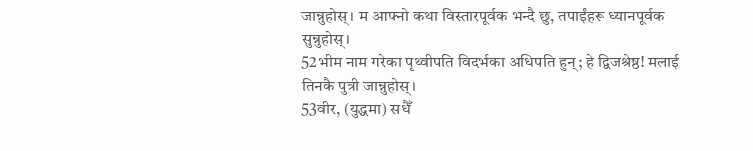जान्नुहोस्। म आफ्नो कथा विस्तारपूर्वक भन्दै छु, तपाईंहरू ध्यानपूर्वक सुन्नुहोस्।
52भीम नाम गरेका पृथ्वीपति विदर्भका अधिपति हुन्; हे द्विजश्रेष्ठ! मलाई तिनकै पुत्री जान्नुहोस्।
53वीर, (युद्धमा) सधैँ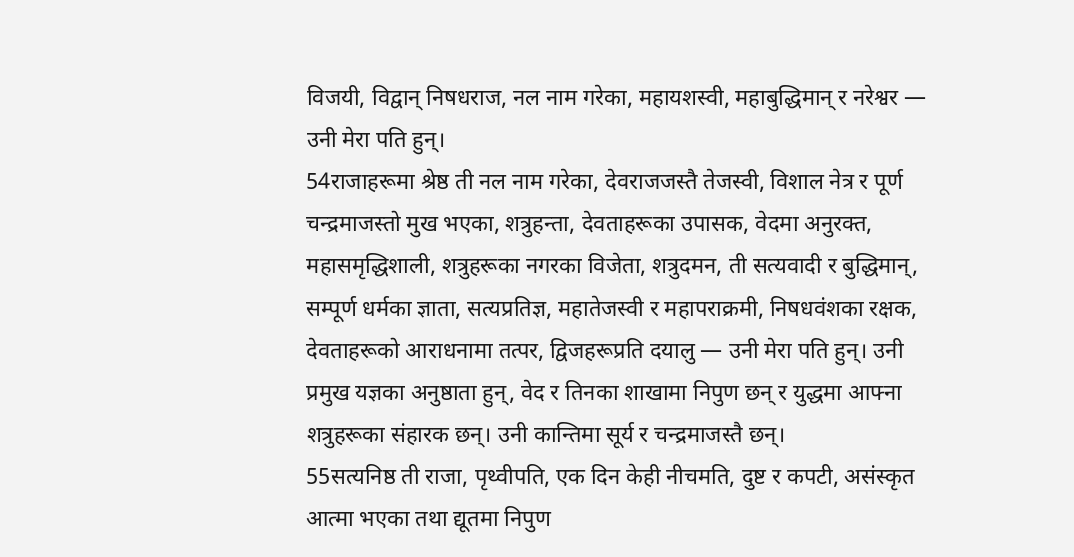विजयी, विद्वान् निषधराज, नल नाम गरेका, महायशस्वी, महाबुद्धिमान् र नरेश्वर — उनी मेरा पति हुन्।
54राजाहरूमा श्रेष्ठ ती नल नाम गरेका, देवराजजस्तै तेजस्वी, विशाल नेत्र र पूर्ण चन्द्रमाजस्तो मुख भएका, शत्रुहन्ता, देवताहरूका उपासक, वेदमा अनुरक्त, महासमृद्धिशाली, शत्रुहरूका नगरका विजेता, शत्रुदमन, ती सत्यवादी र बुद्धिमान्, सम्पूर्ण धर्मका ज्ञाता, सत्यप्रतिज्ञ, महातेजस्वी र महापराक्रमी, निषधवंशका रक्षक, देवताहरूको आराधनामा तत्पर, द्विजहरूप्रति दयालु — उनी मेरा पति हुन्। उनी प्रमुख यज्ञका अनुष्ठाता हुन्, वेद र तिनका शाखामा निपुण छन् र युद्धमा आफ्ना शत्रुहरूका संहारक छन्। उनी कान्तिमा सूर्य र चन्द्रमाजस्तै छन्।
55सत्यनिष्ठ ती राजा, पृथ्वीपति, एक दिन केही नीचमति, दुष्ट र कपटी, असंस्कृत आत्मा भएका तथा द्यूतमा निपुण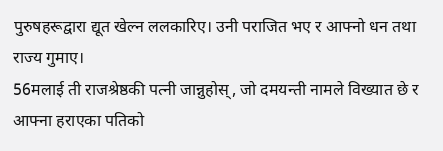पुरुषहरूद्वारा द्यूत खेल्न ललकारिए। उनी पराजित भए र आफ्नो धन तथा राज्य गुमाए।
56मलाई ती राजश्रेष्ठकी पत्नी जान्नुहोस्, जो दमयन्ती नामले विख्यात छे र आफ्ना हराएका पतिको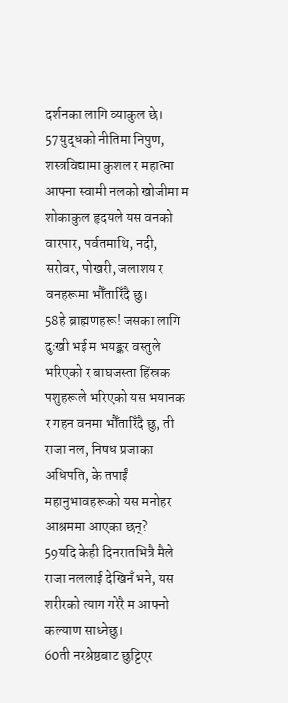दर्शनका लागि व्याकुल छे।
57युद्धको नीतिमा निपुण, शस्त्रविद्यामा कुशल र महात्मा आफ्ना स्वामी नलको खोजीमा म शोकाकुल हृदयले यस वनको वारपार, पर्वतमाथि, नदी, सरोवर, पोखरी, जलाशय र वनहरूमा भौँतारिँदै छु।
58हे ब्राह्मणहरू! जसका लागि दुःखी भई म भयङ्कर वस्तुले भरिएको र बाघजस्ता हिंस्रक पशुहरूले भरिएको यस भयानक र गहन वनमा भौँतारिँदै छु, ती राजा नल, निषध प्रजाका अधिपति, के तपाईं महानुभावहरूको यस मनोहर आश्रममा आएका छन्?
59यदि केही दिनरातभित्रै मैले राजा नललाई देखिनँ भने, यस शरीरको त्याग गरेरै म आफ्नो कल्याण साध्नेछु।
60ती नरश्रेष्ठबाट छुट्टिएर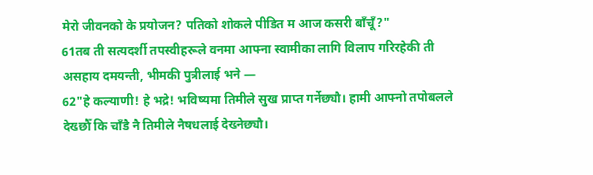मेरो जीवनको के प्रयोजन? पतिको शोकले पीडित म आज कसरी बाँचूँ?"
61तब ती सत्यदर्शी तपस्वीहरूले वनमा आफ्ना स्वामीका लागि विलाप गरिरहेकी ती असहाय दमयन्ती, भीमकी पुत्रीलाई भने —
62"हे कल्याणी! हे भद्रे! भविष्यमा तिमीले सुख प्राप्त गर्नेछ्यौ। हामी आफ्नो तपोबलले देख्छौँ कि चाँडै नै तिमीले नैषधलाई देख्नेछ्यौ।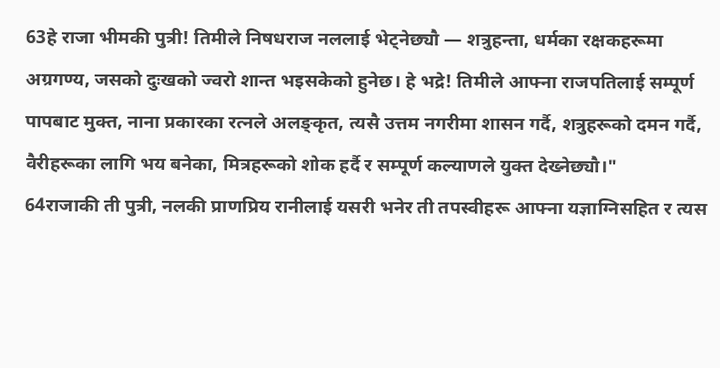63हे राजा भीमकी पुत्री! तिमीले निषधराज नललाई भेट्नेछ्यौ — शत्रुहन्ता, धर्मका रक्षकहरूमा अग्रगण्य, जसको दुःखको ज्वरो शान्त भइसकेको हुनेछ। हे भद्रे! तिमीले आफ्ना राजपतिलाई सम्पूर्ण पापबाट मुक्त, नाना प्रकारका रत्नले अलङ्कृत, त्यसै उत्तम नगरीमा शासन गर्दै, शत्रुहरूको दमन गर्दै, वैरीहरूका लागि भय बनेका, मित्रहरूको शोक हर्दै र सम्पूर्ण कल्याणले युक्त देख्नेछ्यौ।"
64राजाकी ती पुत्री, नलकी प्राणप्रिय रानीलाई यसरी भनेर ती तपस्वीहरू आफ्ना यज्ञाग्निसहित र त्यस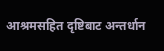आश्रमसहित दृष्टिबाट अन्तर्धान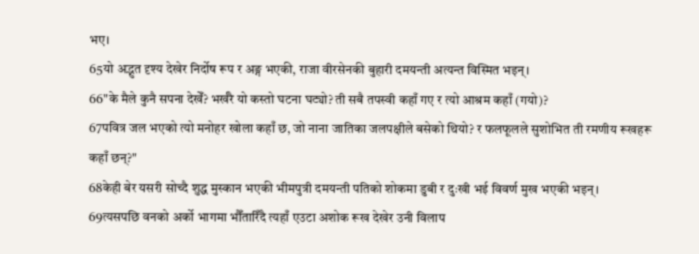भए।
65यो अद्भुत दृश्य देखेर निर्दोष रूप र अङ्ग भएकी, राजा वीरसेनकी बुहारी दमयन्ती अत्यन्त विस्मित भइन्।
66"के मैले कुनै सपना देखेँ? भर्खरै यो कस्तो घटना घट्यो? ती सबै तपस्वी कहाँ गए र त्यो आश्रम कहाँ (गयो)?
67पवित्र जल भएको त्यो मनोहर खोला कहाँ छ, जो नाना जातिका जलपक्षीले बसेको थियो? र फलफूलले सुशोभित ती रमणीय रूखहरू कहाँ छन्?"
68केही बेर यसरी सोच्दै शुद्ध मुस्कान भएकी भीमपुत्री दमयन्ती पतिको शोकमा डुबी र दुःखी भई विवर्ण मुख भएकी भइन्।
69त्यसपछि वनको अर्को भागमा भौँतारिँदै त्यहाँ एउटा अशोक रूख देखेर उनी विलाप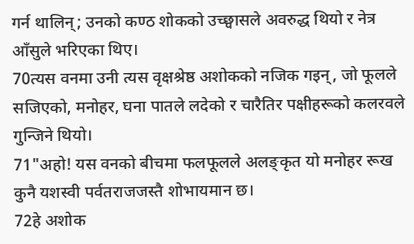गर्न थालिन्; उनको कण्ठ शोकको उच्छ्वासले अवरुद्ध थियो र नेत्र आँसुले भरिएका थिए।
70त्यस वनमा उनी त्यस वृक्षश्रेष्ठ अशोकको नजिक गइन्, जो फूलले सजिएको, मनोहर, घना पातले लदेको र चारैतिर पक्षीहरूको कलरवले गुन्जिने थियो।
71"अहो! यस वनको बीचमा फलफूलले अलङ्कृत यो मनोहर रूख कुनै यशस्वी पर्वतराजजस्तै शोभायमान छ।
72हे अशोक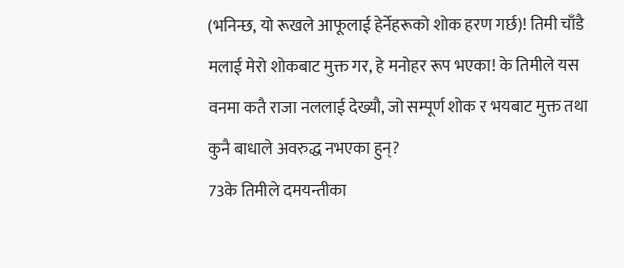(भनिन्छ, यो रूखले आफूलाई हेर्नेहरूको शोक हरण गर्छ)! तिमी चाँडै मलाई मेरो शोकबाट मुक्त गर, हे मनोहर रूप भएका! के तिमीले यस वनमा कतै राजा नललाई देख्यौ, जो सम्पूर्ण शोक र भयबाट मुक्त तथा कुनै बाधाले अवरुद्ध नभएका हुन्?
73के तिमीले दमयन्तीका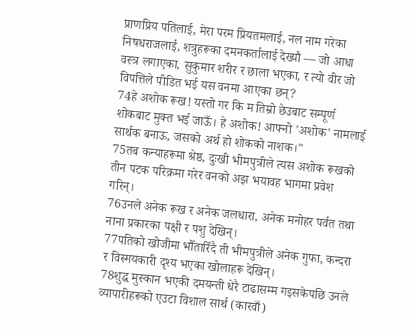प्राणप्रिय पतिलाई, मेरा परम प्रियतमलाई, नल नाम गरेका निषधराजलाई, शत्रुहरूका दमनकर्तालाई देख्यौ — जो आधा वस्त्र लगाएका, सुकुमार शरीर र छाला भएका, र त्यो वीर जो विपत्तिले पीडित भई यस वनमा आएका छन्?
74हे अशोक रूख! यस्तो गर कि म तिम्रो छेउबाट सम्पूर्ण शोकबाट मुक्त भई जाऊँ। हे अशोक! आफ्नो 'अशोक' नामलाई सार्थक बनाऊ, जसको अर्थ हो शोकको नाशक।"
75तब कन्याहरूमा श्रेष्ठ, दुःखी भीमपुत्रीले त्यस अशोक रूखको तीन पटक परिक्रमा गरेर वनको अझ भयावह भागमा प्रवेश गरिन्।
76उनले अनेक रूख र अनेक जलधारा, अनेक मनोहर पर्वत तथा नाना प्रकारका पक्षी र पशु देखिन्।
77पतिको खोजीमा भौँतारिँदै ती भीमपुत्रीले अनेक गुफा, कन्दरा र विस्मयकारी दृश्य भएका खोलाहरू देखिन्।
78शुद्ध मुस्कान भएकी दमयन्ती धेरै टाढासम्म गइसकेपछि उनले व्यापारीहरूको एउटा विशाल सार्थ (कारवाँ)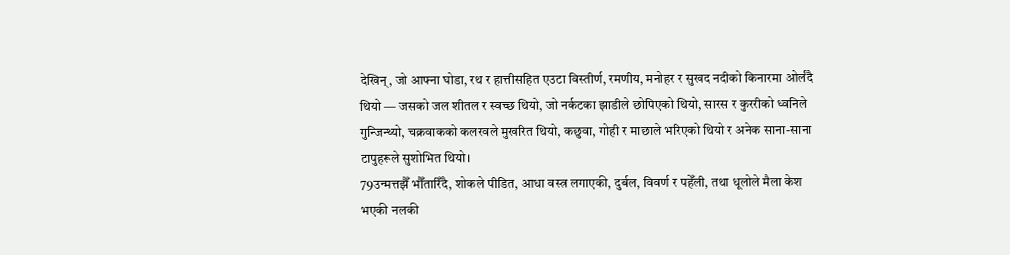देखिन्, जो आफ्ना घोडा, रथ र हात्तीसहित एउटा विस्तीर्ण, रमणीय, मनोहर र सुखद नदीको किनारमा ओर्लंदै थियो — जसको जल शीतल र स्वच्छ थियो, जो नर्कटका झाडीले छोपिएको थियो, सारस र कुररीको ध्वनिले गुन्जिन्थ्यो, चक्रवाकको कलरवले मुखरित थियो, कछुवा, गोही र माछाले भरिएको थियो र अनेक साना-साना टापुहरूले सुशोभित थियो।
79उन्मत्तझैँ भौँतारिँदै, शोकले पीडित, आधा वस्त्र लगाएकी, दुर्बल, विवर्ण र पहेँली, तथा धूलोले मैला केश भएकी नलकी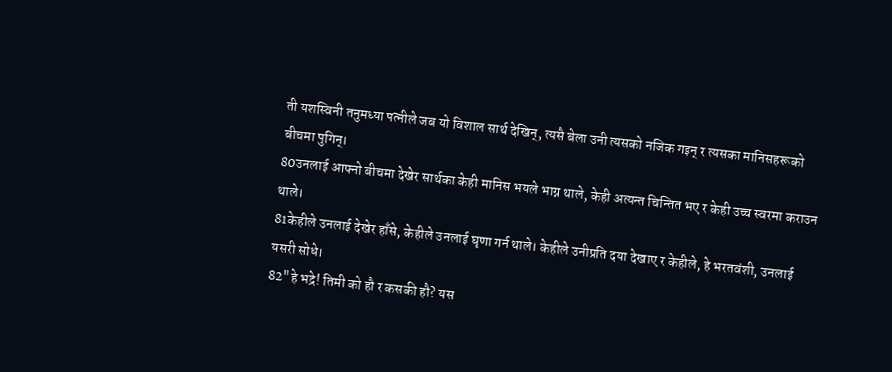ती यशस्विनी तनुमध्या पत्नीले जब यो विशाल सार्थ देखिन्, त्यसै बेला उनी त्यसको नजिक गइन् र त्यसका मानिसहरूको बीचमा पुगिन्।
80उनलाई आफ्नो बीचमा देखेर सार्थका केही मानिस भयले भाग्न थाले, केही अत्यन्त चिन्तित भए र केही उच्च स्वरमा कराउन थाले।
81केहीले उनलाई देखेर हाँसे, केहीले उनलाई घृणा गर्न थाले। केहीले उनीप्रति दया देखाए र केहीले, हे भरतवंशी, उनलाई यसरी सोधे।
82"हे भद्रे! तिमी को हौ र कसकी हौ? यस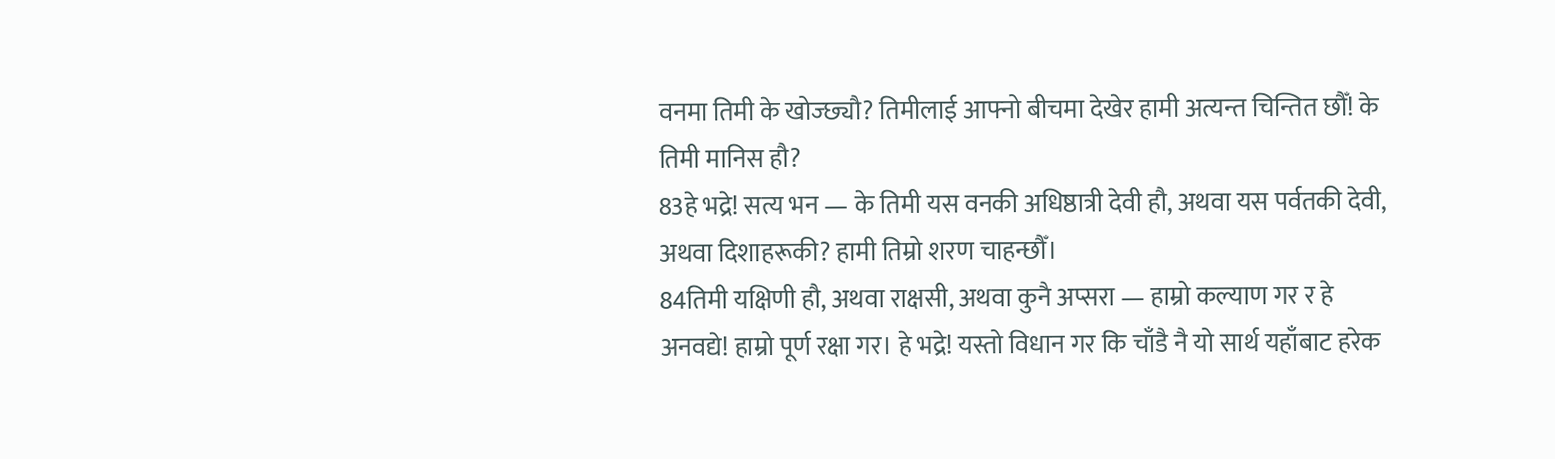वनमा तिमी के खोज्छ्यौ? तिमीलाई आफ्नो बीचमा देखेर हामी अत्यन्त चिन्तित छौँ! के तिमी मानिस हौ?
83हे भद्रे! सत्य भन — के तिमी यस वनकी अधिष्ठात्री देवी हौ, अथवा यस पर्वतकी देवी, अथवा दिशाहरूकी? हामी तिम्रो शरण चाहन्छौँ।
84तिमी यक्षिणी हौ, अथवा राक्षसी, अथवा कुनै अप्सरा — हाम्रो कल्याण गर र हे अनवद्ये! हाम्रो पूर्ण रक्षा गर। हे भद्रे! यस्तो विधान गर कि चाँडै नै यो सार्थ यहाँबाट हरेक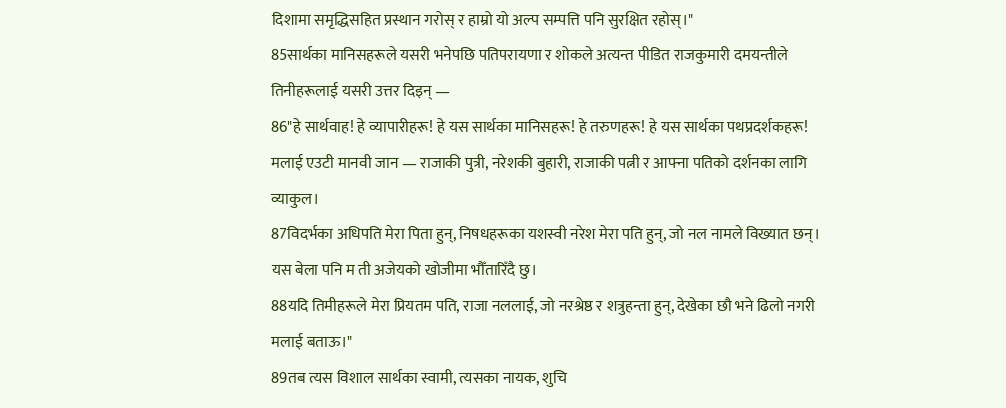दिशामा समृद्धिसहित प्रस्थान गरोस् र हाम्रो यो अल्प सम्पत्ति पनि सुरक्षित रहोस्।"
85सार्थका मानिसहरूले यसरी भनेपछि पतिपरायणा र शोकले अत्यन्त पीडित राजकुमारी दमयन्तीले तिनीहरूलाई यसरी उत्तर दिइन् —
86"हे सार्थवाह! हे व्यापारीहरू! हे यस सार्थका मानिसहरू! हे तरुणहरू! हे यस सार्थका पथप्रदर्शकहरू! मलाई एउटी मानवी जान — राजाकी पुत्री, नरेशकी बुहारी, राजाकी पत्नी र आफ्ना पतिको दर्शनका लागि व्याकुल।
87विदर्भका अधिपति मेरा पिता हुन्, निषधहरूका यशस्वी नरेश मेरा पति हुन्, जो नल नामले विख्यात छन्। यस बेला पनि म ती अजेयको खोजीमा भौँतारिँदै छु।
88यदि तिमीहरूले मेरा प्रियतम पति, राजा नललाई, जो नरश्रेष्ठ र शत्रुहन्ता हुन्, देखेका छौ भने ढिलो नगरी मलाई बताऊ।"
89तब त्यस विशाल सार्थका स्वामी, त्यसका नायक, शुचि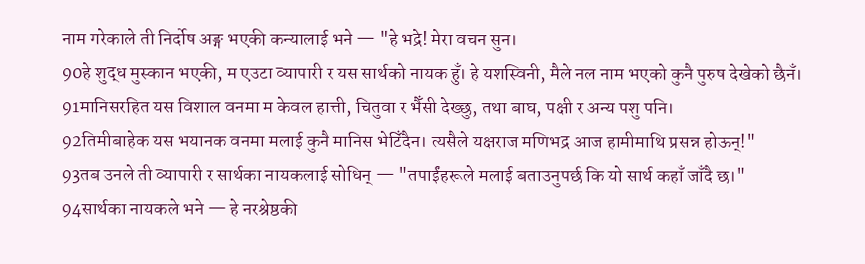नाम गरेकाले ती निर्दोष अङ्ग भएकी कन्यालाई भने — "हे भद्रे! मेरा वचन सुन।
90हे शुद्ध मुस्कान भएकी, म एउटा व्यापारी र यस सार्थको नायक हुँ। हे यशस्विनी, मैले नल नाम भएको कुनै पुरुष देखेको छैनँ।
91मानिसरहित यस विशाल वनमा म केवल हात्ती, चितुवा र भैँसी देख्छु, तथा बाघ, पक्षी र अन्य पशु पनि।
92तिमीबाहेक यस भयानक वनमा मलाई कुनै मानिस भेटिँदैन। त्यसैले यक्षराज मणिभद्र आज हामीमाथि प्रसन्न होऊन्!"
93तब उनले ती व्यापारी र सार्थका नायकलाई सोधिन् — "तपाईंहरूले मलाई बताउनुपर्छ कि यो सार्थ कहाँ जाँदै छ।"
94सार्थका नायकले भने — हे नरश्रेष्ठकी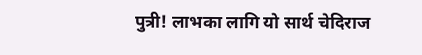पुत्री! लाभका लागि यो सार्थ चेदिराज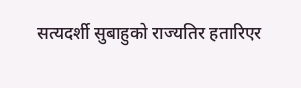सत्यदर्शी सुबाहुको राज्यतिर हतारिएर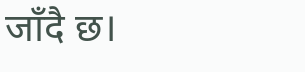जाँदै छ।